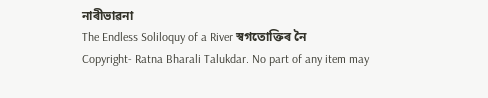নাৰীভাৱনা
The Endless Soliloquy of a River স্বগতোক্তিৰ নৈ
Copyright- Ratna Bharali Talukdar. No part of any item may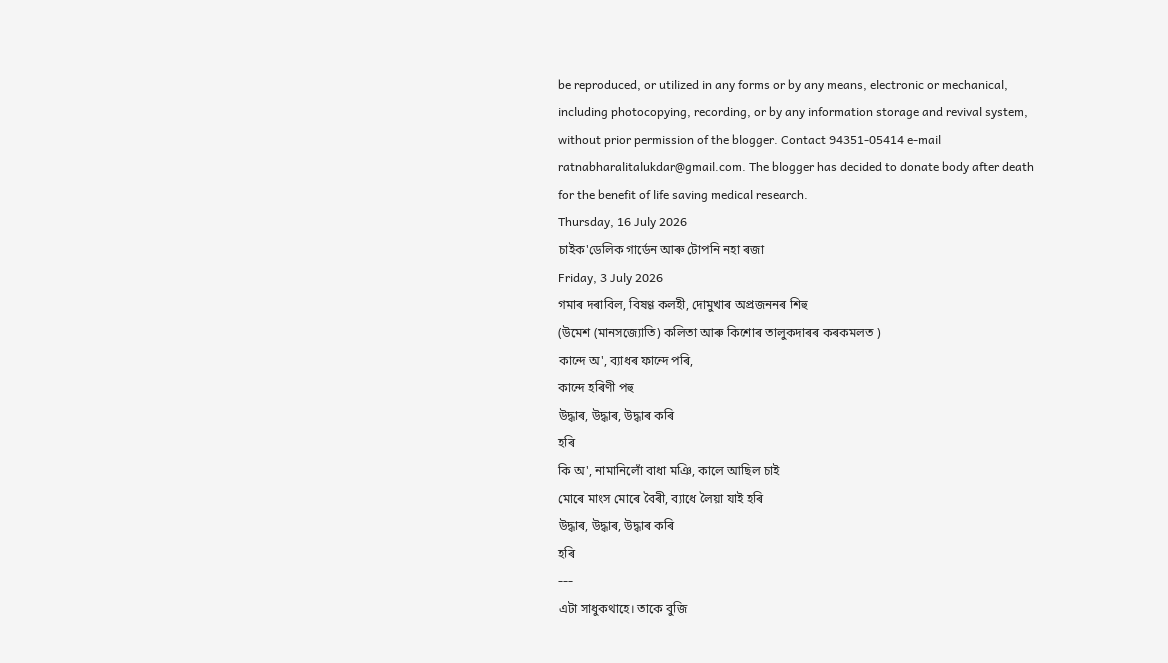be reproduced, or utilized in any forms or by any means, electronic or mechanical, including photocopying, recording, or by any information storage and revival system, without prior permission of the blogger. Contact 94351-05414 e-mail ratnabharalitalukdar@gmail.com. The blogger has decided to donate body after death for the benefit of life saving medical research.
Thursday, 16 July 2026
চাইক'ডেলিক গাৰ্ডেন আৰু টোপনি নহা ৰজা
Friday, 3 July 2026
গমাৰ দৰাবিল, বিষণ্ণ কলহী, দোমুখাৰ অপ্ৰজননৰ শিহু
(উমেশ (মানসজ্যোতি) কলিতা আৰু কিশোৰ তালুকদাৰৰ কৰকমলত )
কান্দে অ', ব্যাধৰ ফান্দে পৰি,
কান্দে হৰিণী পহু
উদ্ধাৰ, উদ্ধাৰ, উদ্ধাৰ কৰি
হৰি
কি অ', নামানিলোঁ বাধা মঞি, কালে আছিল চাই
মোৰে মাংস মোৰে বৈৰী, ব্যাধে লৈয়া যাই হৰি
উদ্ধাৰ, উদ্ধাৰ, উদ্ধাৰ কৰি
হৰি
---
এটা সাধুকথাহে। তাকে বুজি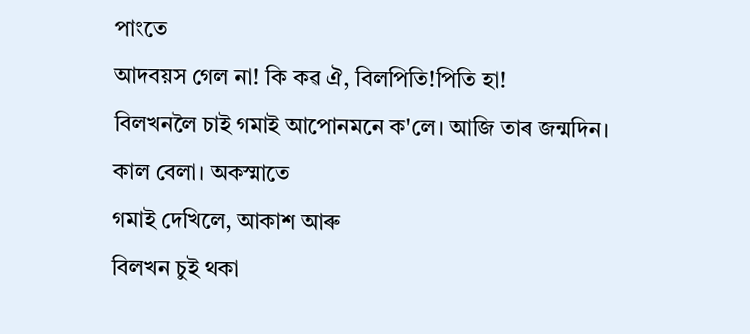পাংতে
আদবয়স গেল না! কি কৱ ঐ, বিলপিতি!পিতি হা!
বিলখনলৈ চাই গমাই আপোনমনে ক'লে। আজি তাৰ জন্মদিন।
কাল বেলা। অকস্মাতে
গমাই দেখিলে, আকাশ আৰু
বিলখন চুই থকা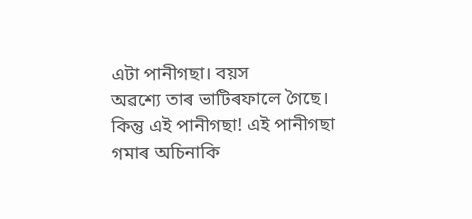এটা পানীগছা। বয়স
অৱশ্যে তাৰ ভাটিৰফালে গৈছে।
কিন্তু এই পানীগছা! এই পানীগছা
গমাৰ অচিনাকি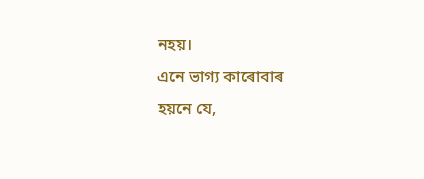নহয়।
এনে ভাগ্য কাৰোবাৰ
হয়নে যে,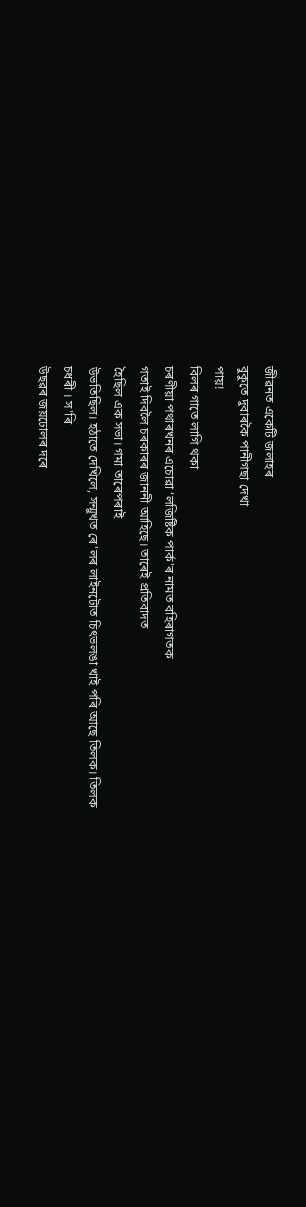জীৱনত একেটি জলাহৰ
বুকুতে দুবাৰকৈ পানীগছা দেখা
পায়!
বিলৰ গাতে লাগি থকা
চৰণীয়া পথাৰখনৰ এচোৱা ‘লজিষ্টিক পাৰ্ক'ৰ নামত বহিৰাগতক
গতাই দিবলৈ চৰকাৰৰ জাননী আহিছে। তাৰেই প্ৰতিবাদত
হৈছিল এক সভা। গমা তাৰেপৰাই
উভতিছিল। হঠাতে দেখিলে, সন্মুখত ৰে'লৰ লাইনটোত চিৎভলঙা খাই পৰি আছে তিলক। তিলক
চধৰী । স'ৰি
উছৱৰ জয়ঢোলৰ দৰে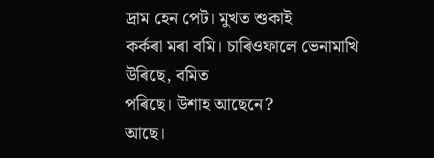দ্ৰাম হেন পেট। মুখত শুকাই
কৰ্কৰা মৰা বমি। চাৰিওফালে ভেনামাখি
উৰিছে, বমিত
পৰিছে। উশাহ আছেনে?
আছে।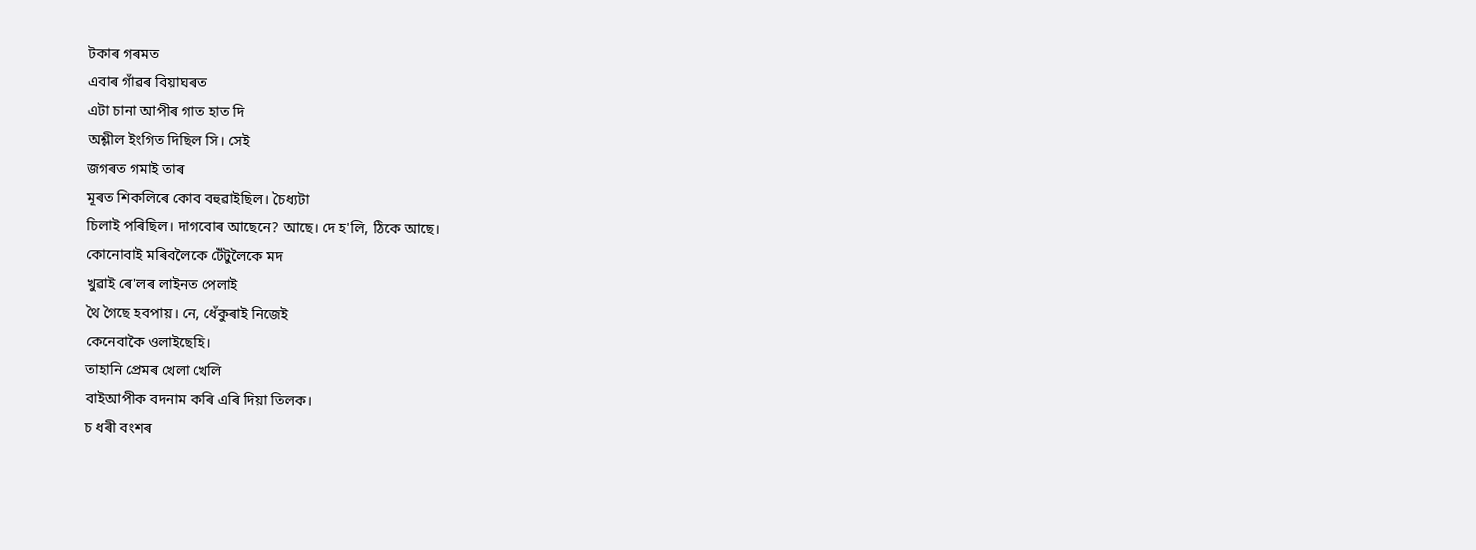টকাৰ গৰমত
এবাৰ গাঁৱৰ বিয়াঘৰত
এটা চানা আপীৰ গাত হাত দি
অশ্লীল ইংগিত দিছিল সি। সেই
জগৰত গমাই তাৰ
মূৰত শিকলিৰে কোব বহুৱাইছিল। চৈধ্যটা
চিলাই পৰিছিল। দাগবোৰ আছেনে? আছে। দে হ'লি, ঠিকে আছে।
কোনোবাই মৰিবলৈকে টেঁটুলৈকে মদ
খুৱাই ৰে'লৰ লাইনত পেলাই
থৈ গৈছে হবপায়। নে, ধেঁকুৰাই নিজেই
কেনেবাকৈ ওলাইছেহি।
তাহানি প্ৰেমৰ খেলা খেলি
বাইআপীক বদনাম কৰি এৰি দিয়া তিলক।
চ ধৰী বংশৰ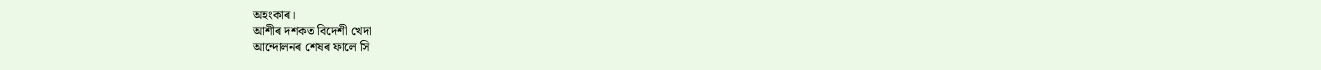অহংকাৰ।
আশীৰ দশকত বিদেশী খেদা
আন্দোলনৰ শেষৰ ফালে সি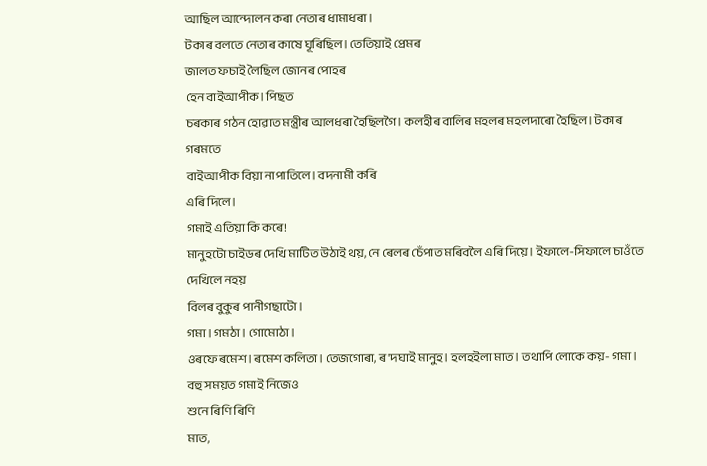আছিল আন্দোলন কৰা নেতাৰ ধামাধৰা।
টকাৰ বলতে নেতাৰ কাষে ঘূৰিছিল। তেতিয়াই প্ৰেমৰ
জালত ফচাই লৈছিল জোনৰ পোহৰ
হেন বাইআপীক। পিছত
চৰকাৰ গঠন হোৱাত মন্ত্ৰীৰ আলধৰা হৈছিলগৈ। কলহীৰ বালিৰ মহলৰ মহলদাৰো হৈছিল। টকাৰ গৰমতে
বাইআপীক বিয়া নাপাতিলে। বদনামী কৰি
এৰি দিলে।
গমাই এতিয়া কি কৰে!
মানুহটো চাইডৰ দেখি মাটিত উঠাই থয়, নে ৰেলৰ চেঁপাত মৰিবলৈ এৰি দিয়ে। ইফালে-সিফালে চাওঁতে দেখিলে নহয়
বিলৰ বুকুৰ পানীগছাটো।
গমা। গমঠা। গোমোঠা।
ওৰফে ৰমেশ। ৰমেশ কলিতা। তেজগোৰা, ৰ'দঘাই মানুহ। হলহইলা মাত। তথাপি লোকে কয়- গমা।
বহু সময়ত গমাই নিজেও
শুনে ৰিণি ৰিণি
মাত,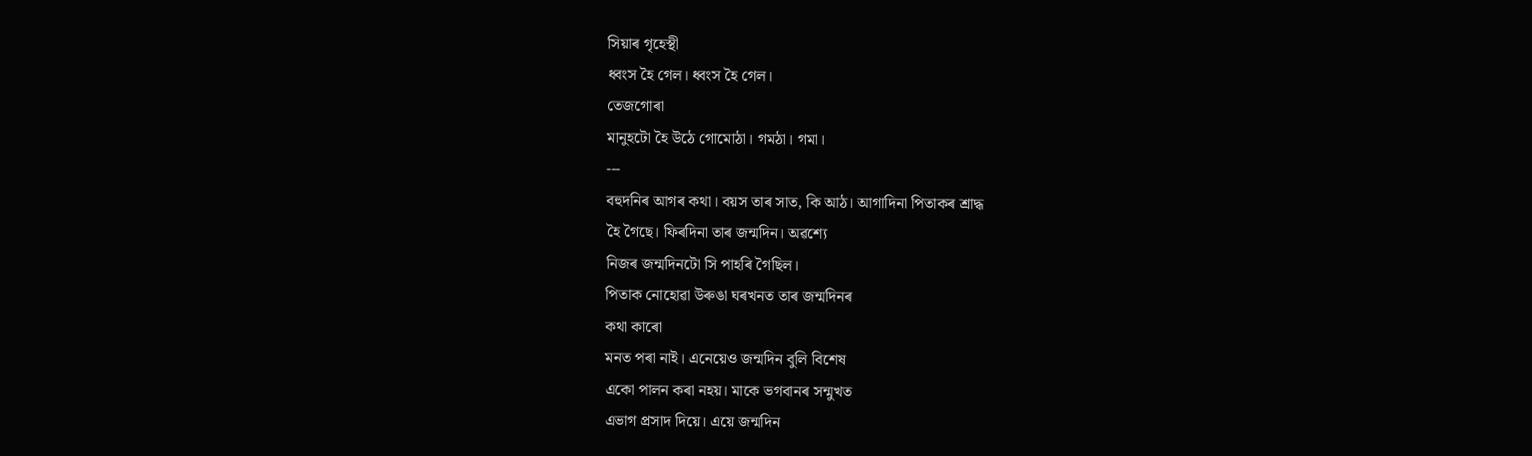সিয়াৰ গৃহেস্থী
ধ্বংস হৈ গেল। ধ্বংস হৈ গেল।
তেজগোৰা
মানুহটো হৈ উঠে গোমোঠা। গমঠা। গমা।
---
বহুদনিৰ আগৰ কথা। বয়স তাৰ সাত, কি আঠ। আগাদিনা পিতাকৰ শ্ৰাদ্ধ
হৈ গৈছে। ফিৰদিনা তাৰ জন্মদিন। অৱশ্যে
নিজৰ জন্মদিনটো সি পাহৰি গৈছিল।
পিতাক নোহোৱা উৰুঙা ঘৰখনত তাৰ জন্মদিনৰ
কথা কাৰো
মনত পৰা নাই। এনেয়েও জন্মদিন বুলি বিশেষ
একো পালন কৰা নহয়। মাকে ভগবানৰ সন্মুখত
এভাগ প্ৰসাদ দিয়ে। এয়ে জন্মদিন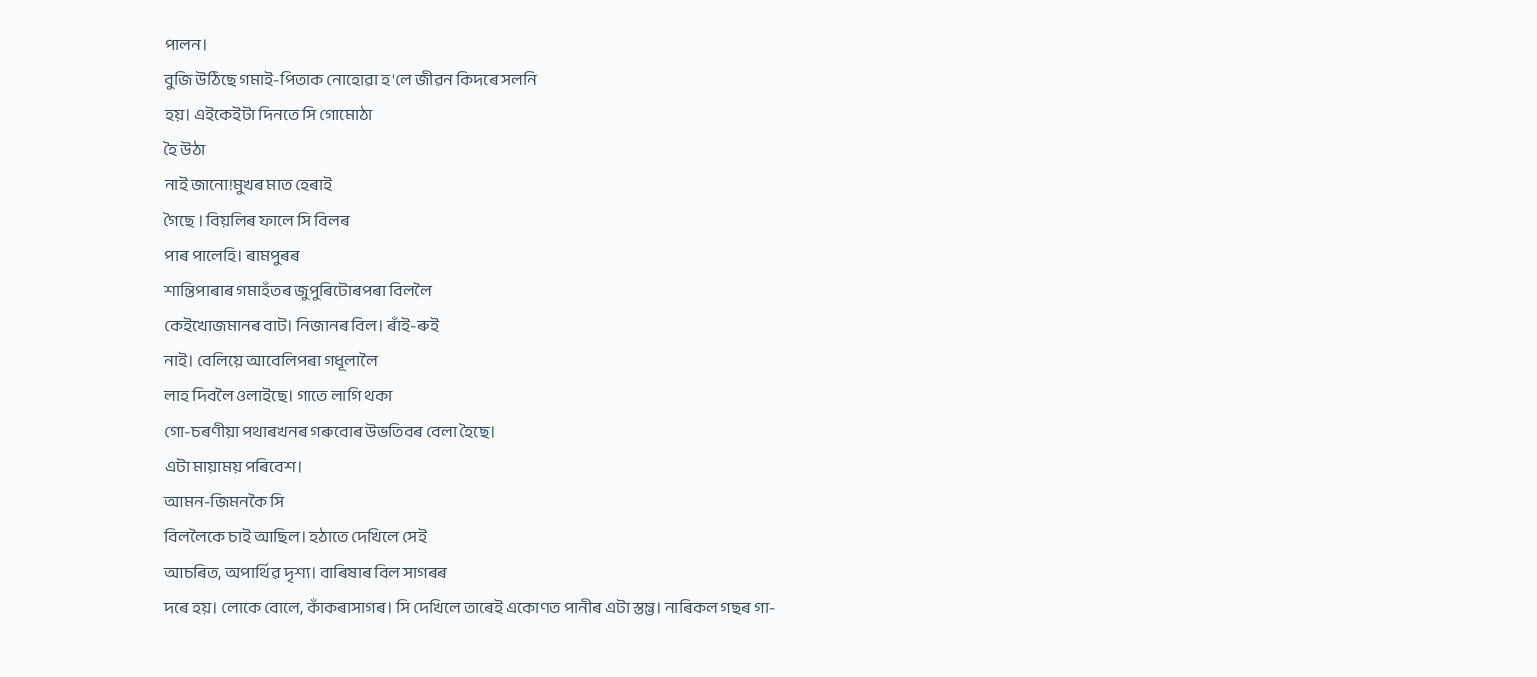পালন।
বুজি উঠিছে গমাই-পিতাক নোহোৱা হ'লে জীৱন কিদৰে সলনি
হয়। এইকেইটা দিনতে সি গোমোঠা
হৈ উঠা
নাই জানো!মুখৰ মাত হেৰাই
গৈছে । বিয়লিৰ ফালে সি বিলৰ
পাৰ পালেহি। ৰামপুৰৰ
শান্তিপাৰাৰ গমাহঁতৰ জুপুৰিটোৰপৰা বিললৈ
কেইখোজমানৰ বাট। নিজানৰ বিল। ৰাঁই-ৰুই
নাই। বেলিয়ে আবেলিপৰা গধূলালৈ
লাহ দিবলৈ ওলাইছে। গাতে লাগি থকা
গো-চৰণীয়া পথাৰখনৰ গৰুবোৰ উভতিবৰ বেলা হৈছে।
এটা মায়াময় পৰিবেশ।
আমন-জিমনকৈ সি
বিললৈকে চাই আছিল। হঠাতে দেখিলে সেই
আচৰিত, অপাৰ্থিৱ দৃশ্য। বাৰিষাৰ বিল সাগৰৰ
দৰে হয়। লোকে বোলে, কাঁকৰাসাগৰ। সি দেখিলে তাৰেই একোণত পানীৰ এটা স্তম্ভ। নাৰিকল গছৰ গা-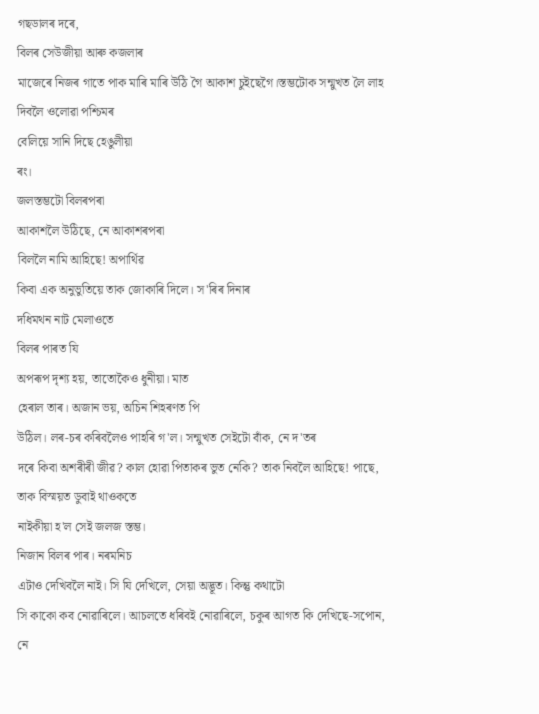গছডালৰ দৰে,
বিলৰ সেউজীয়া আৰু কজলাৰ
মাজেৰে নিজৰ গাতে পাক মাৰি মাৰি উঠি গৈ আকাশ চুইছেগৈ।স্তম্ভটোক সন্মুখত লৈ লাহ দিবলৈ ওলোৱা পশ্চিমৰ
বেলিয়ে সানি দিছে হেঙুলীয়া
ৰং।
জলস্তম্ভটো বিলৰপৰা
আকাশলৈ উঠিছে, নে আকাশৰপৰা
বিললৈ নামি আহিছে! অপাৰ্থিৱ
কিবা এক অনুভুতিয়ে তাক জোকাৰি দিলে। স'ৰিৰ দিনাৰ
দধিমথন নাট মেলাওতে
বিলৰ পাৰত যি
অপৰূপ দৃশ্য হয়, তাতোকৈও ধুনীয়া। মাত
হেৰাল তাৰ। অজান ভয়, অচিন শিহৰণত পি
উঠিল। লৰ-চৰ কৰিবলৈও পাহৰি গ'ল। সন্মুখত সেইটো বাঁক, নে দ'তৰ
দৰে কিবা অশৰীৰী জীৱ? কাল হোৱা পিতাকৰ ভুত নেকি? তাক নিবলৈ আহিছে! পাছে, তাক বিস্ময়ত ডুবাই থাওকতে
নাইকীয়া হ'ল সেই জলজ স্তম্ভ।
নিজান বিলৰ পাৰ। নৰমনিচ
এটাও দেখিবলৈ নাই। সি যি দেখিলে, সেয়া অদ্ভূত। কিন্তু কথাটো
সি কাকো কব নোৱাৰিলে। আচলতে ধৰিবই নোৱাৰিলে, চকুৰ আগত কি দেখিছে-সপোন, নে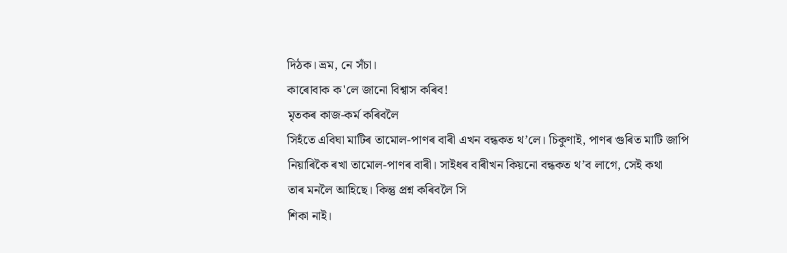দিঠক। ভ্ৰম, নে সঁচা।
কাৰোবাক ক'লে জানো বিশ্বাস কৰিব!
মৃতকৰ কাজ-কৰ্ম কৰিবলৈ
সিহঁতে এবিঘা মাটিৰ তামোল-পাণৰ বাৰী এখন বন্ধকত থ’লে। চিকুণাই, পাণৰ গুৰিত মাটি জাপি
নিয়াৰিকৈ ৰখা তামোল-পাণৰ বাৰী। সাইধৰ বাৰীখন কিয়নো বন্ধকত থ’ব লাগে, সেই কথা
তাৰ মনলৈ আহিছে। কিন্তু প্ৰশ্ন কৰিবলৈ সি
শিকা নাই।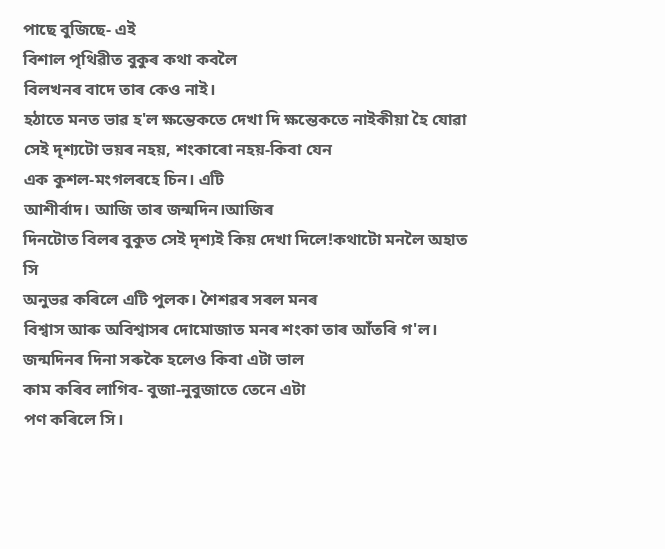পাছে বুজিছে- এই
বিশাল পৃথিৱীত বুকুৰ কথা কবলৈ
বিলখনৰ বাদে তাৰ কেও নাই।
হঠাতে মনত ভাৱ হ'ল ক্ষন্তেকতে দেখা দি ক্ষন্তেকতে নাইকীয়া হৈ যোৱা সেই দৃশ্যটো ভয়ৰ নহয়, শংকাৰো নহয়-কিবা যেন
এক কুশল-মংগলৰহে চিন। এটি
আশীৰ্বাদ। আজি তাৰ জন্মদিন।আজিৰ
দিনটোত বিলৰ বুকুত সেই দৃশ্যই কিয় দেখা দিলে!কথাটো মনলৈ অহাত সি
অনুভৱ কৰিলে এটি পুলক। শৈশৱৰ সৰল মনৰ
বিশ্বাস আৰু অবিশ্বাসৰ দোমোজাত মনৰ শংকা তাৰ আঁতৰি গ'ল।
জন্মদিনৰ দিনা সৰুকৈ হলেও কিবা এটা ভাল
কাম কৰিব লাগিব- বুজা-নুবুজাতে তেনে এটা
পণ কৰিলে সি।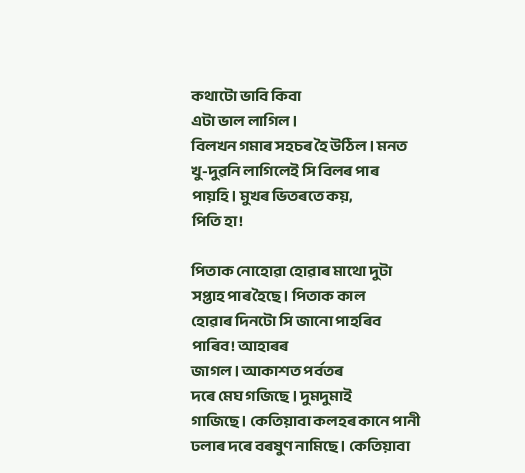কথাটো ভাবি কিবা
এটা ভাল লাগিল।
বিলখন গমাৰ সহচৰ হৈ উঠিল। মনত খু-দুৱনি লাগিলেই সি বিলৰ পাৰ
পায়হি। মুখৰ ভিতৰতে কয়,
পিতি হা!

পিতাক নোহোৱা হোৱাৰ মাথো দুটা সপ্তাহ পাৰ হৈছে। পিতাক কাল
হোৱাৰ দিনটো সি জানো পাহৰিব পাৰিব! আহাৰৰ
জাগল। আকাশত পৰ্বতৰ
দৰে মেঘ গজিছে । দুমদুমাই
গাজিছে। কেতিয়াবা কলহৰ কানে পানী ঢলাৰ দৰে বৰষুণ নামিছে। কেতিয়াবা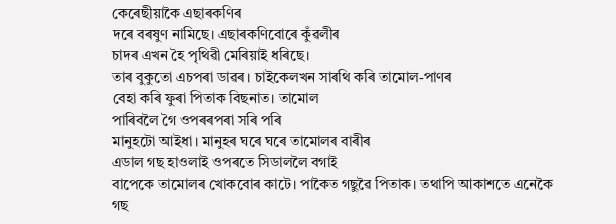কেৰেছীয়াকৈ এছাৰকণিৰ
দৰে বৰষুণ নামিছে। এছাৰকণিবোৰে কুঁৱলীৰ
চাদৰ এখন হৈ পৃথিৱী মেৰিয়াই ধৰিছে।
তাৰ বুকুতো এচপৰা ডাৱৰ। চাইকেলখন সাৰথি কৰি তামোল-পাণৰ
বেহা কৰি ফুৰা পিতাক বিছনাত। তামোল
পাৰিবলৈ গৈ ওপৰৰপৰা সৰি পৰি
মানুহটো আইধা। মানুহৰ ঘৰে ঘৰে তামোলৰ বাৰীৰ
এডাল গছ হাওলাই ওপৰতে সিডাললৈ বগাই
বাপেকে তামোলৰ খোকবোৰ কাটে। পাকৈত গছুৱৈ পিতাক। তথাপি আকাশতে এনেকৈ গছ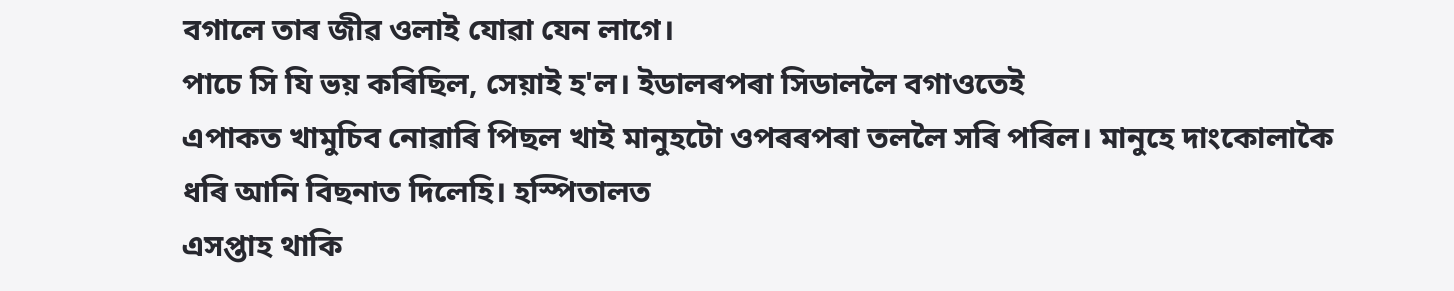বগালে তাৰ জীৱ ওলাই যোৱা যেন লাগে।
পাচে সি যি ভয় কৰিছিল, সেয়াই হ'ল। ইডালৰপৰা সিডাললৈ বগাওতেই
এপাকত খামুচিব নোৱাৰি পিছল খাই মানুহটো ওপৰৰপৰা তললৈ সৰি পৰিল। মানুহে দাংকোলাকৈ
ধৰি আনি বিছনাত দিলেহি। হস্পিতালত
এসপ্তাহ থাকি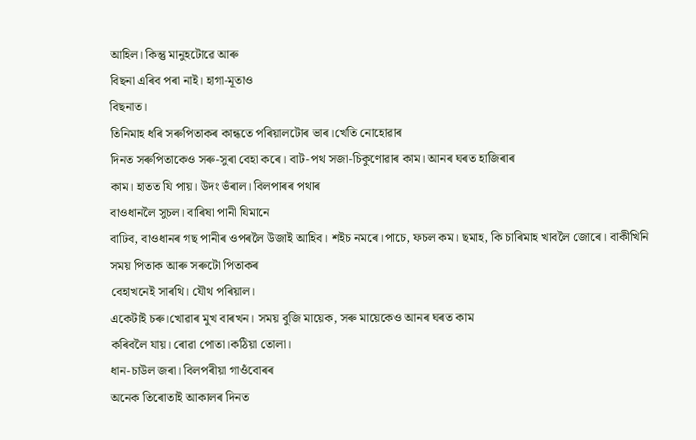আহিল। কিন্তু মানুহটোৱে আৰু
বিছনা এৰিব পৰা নাই। হাগা-মূতাও
বিছনাত।
তিনিমাহ ধৰি সৰুপিতাকৰ কান্ধতে পৰিয়ালটোৰ ভাৰ।খেতি নোহোৱাৰ
দিনত সৰুপিতাকেও সৰু-সুৰা বেহা কৰে। বাট-পথ সজা-চিকুণোৱাৰ কাম। আনৰ ঘৰত হাজিৰাৰ
কাম। হাতত যি পায়। উদং ভঁৰাল। বিলপাৰৰ পথাৰ
বাওধানলৈ সুচল। বাৰিষা পানী যিমানে
বাঢিব, বাওধানৰ গছ পানীৰ ওপৰলৈ উজাই আহিব। শইচ নমৰে।পাচে, ফচল কম। ছমাহ, কি চাৰিমাহ খাবলৈ জোৰে। বাকীখিনি
সময় পিতাক আৰু সৰুটো পিতাকৰ
বেহাখনেই সাৰথি। যৌথ পৰিয়াল।
একেটাই চৰু।খোৱাৰ মুখ বাৰখন। সময় বুজি মায়েক, সৰু মায়েকেও আনৰ ঘৰত কাম
কৰিবলৈ যায়। ৰোৱা পোতা।কঠিয়া তোলা।
ধান-চাউল জৰা। বিলপৰীয়া গাওঁবোৰৰ
অনেক তিৰোতাই আকালৰ দিনত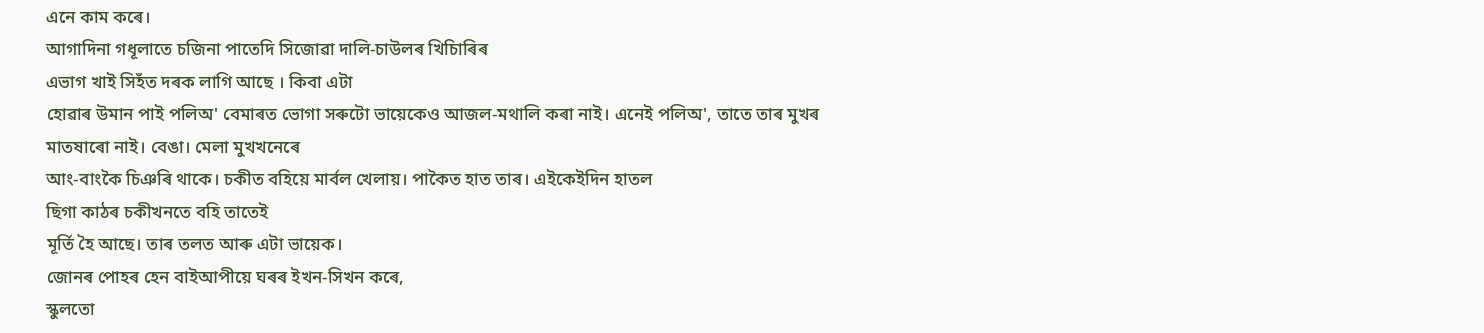এনে কাম কৰে।
আগাদিনা গধূলাতে চজিনা পাতেদি সিজোৱা দালি-চাউলৰ খিচিাৰিৰ
এভাগ খাই সিহঁত দৰক লাগি আছে । কিবা এটা
হোৱাৰ উমান পাই পলিঅ' বেমাৰত ভোগা সৰুটো ভায়েকেও আজল-মথালি কৰা নাই। এনেই পলিঅ', তাতে তাৰ মুখৰ
মাতষাৰো নাই। বেঙা। মেলা মুখখনেৰে
আং-বাংকৈ চিঞৰি থাকে। চকীত বহিয়ে মাৰ্বল খেলায়। পাকৈত হাত তাৰ। এইকেইদিন হাতল
ছিগা কাঠৰ চকীখনতে বহি তাতেই
মূৰ্তি হৈ আছে। তাৰ তলত আৰু এটা ভায়েক।
জোনৰ পোহৰ হেন বাইআপীয়ে ঘৰৰ ইখন-সিখন কৰে,
স্কুলতো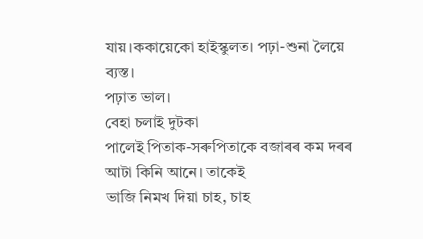যায়।ককায়েকো হাইস্কুলত। পঢ়া-শুনা লৈয়ে ব্যস্ত।
পঢ়াত ভাল।
বেহা চলাই দুটকা
পালেই পিতাক-সৰুপিতাকে বজাৰৰ কম দৰৰ
আটা কিনি আনে। তাকেই
ভাজি নিমখ দিয়া চাহ, চাহ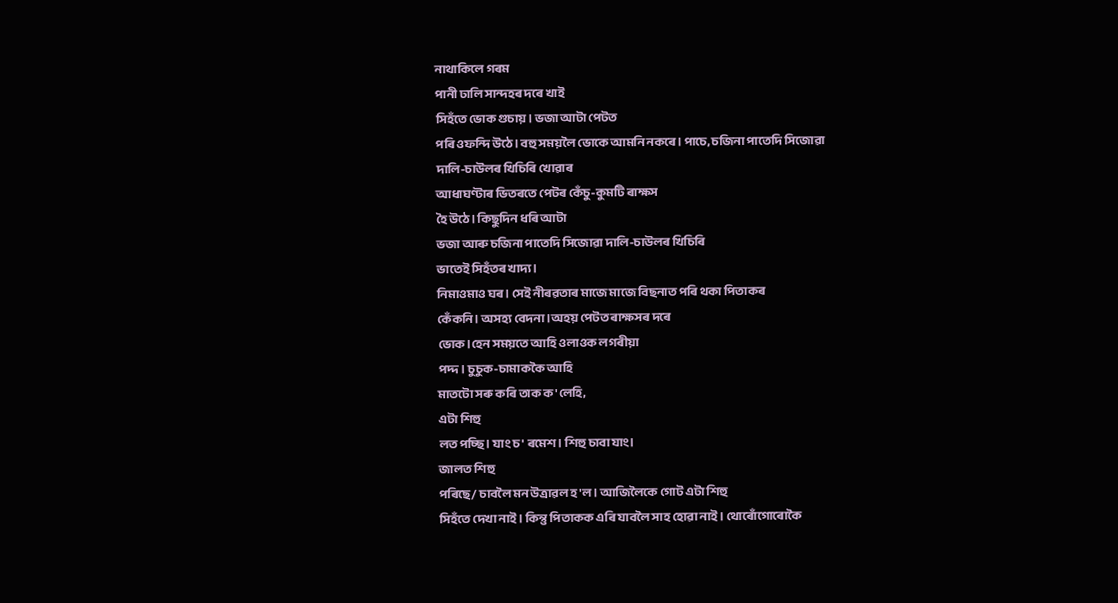নাথাকিলে গৰম
পানী ঢালি সান্দহৰ দৰে খাই
সিহঁতে ভোক গুচায়। ভজা আটা পেটত
পৰি ওফন্দি উঠে। বহু সময়লৈ ভোকে আমনি নকৰে। পাচে, চজিনা পাতেদি সিজোৱা
দালি-চাউলৰ খিচিৰি খোৱাৰ
আধাঘণ্টাৰ ভিতৰতে পেটৰ কেঁচু-কুমটি ৰাক্ষস
হৈ উঠে। কিছুদিন ধৰি আটা
ভজা আৰু চজিনা পাতেদি সিজোৱা দালি-চাউলৰ খিচিৰি
ভাতেই সিহঁতৰ খাদ্য।
নিমাওমাও ঘৰ। সেই নীৰৱতাৰ মাজে মাজে বিছনাত পৰি থকা পিতাকৰ
কেঁকনি। অসহ্য বেদনা।অহয় পেটত ৰাক্ষসৰ দৰে
ভোক।হেন সময়তে আহি ওলাওক লগৰীয়া
পদ্দ। চুচুক-চামাককৈ আহি
মাতটো সৰু কৰি তাক ক'লেহি,
এটা শিহু
লত পচ্ছি। যাং চ' ৰমেশ। শিহু চাবা যাং।
জালত শিহু
পৰিছে/ চাবলৈ মন উত্ৰাৱল হ'ল। আজিলৈকে গোট এটা শিহু
সিহঁতে দেখা নাই। কিন্তু পিতাকক এৰি যাবলৈ সাহ হোৱা নাই। থোৰোঁগোৰোকৈ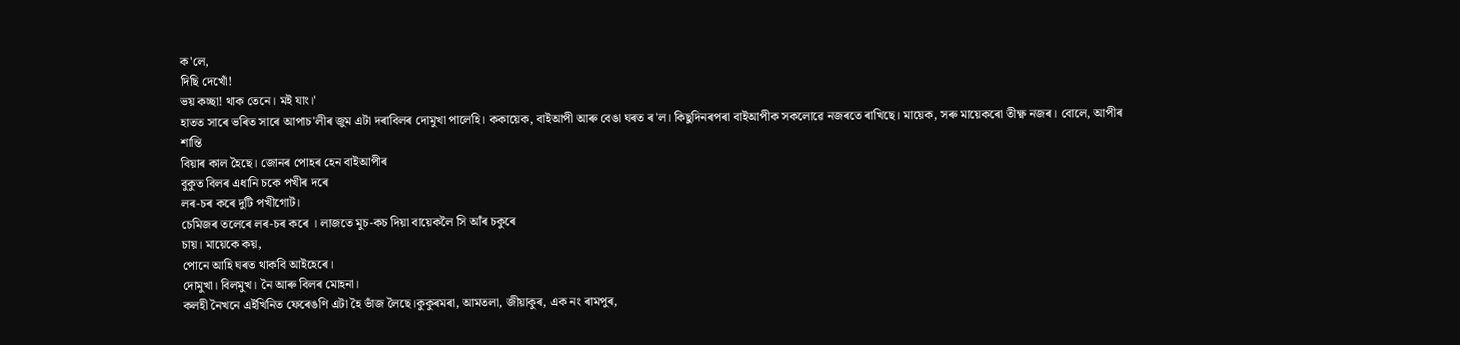ক'লে,
দিছি দেখোঁ!
ভয় কচ্ছা! থাক তেনে। মই যাং।'
হাতত সাৰে ভৰিত সাৰে আপাচ'লীৰ জুম এটা দৰাবিলৰ দোমুখা পালেহি। ককায়েক, বাইআপী আৰু বেঙা ঘৰত ৰ'ল। কিছুদিনৰপৰা বাইআপীক সকলোৱে নজৰতে ৰাখিছে। মায়েক, সৰু মায়েকৰো তীক্ষ্ণ নজৰ। বোলে, আপীৰ শান্তি
বিয়াৰ কাল হৈছে। জোনৰ পোহৰ হেন বাইআপীৰ
বুকুত বিলৰ এধানি চকে পখীৰ দৰে
লৰ-চৰ কৰে দুটি পখীগোট।
চেমিজৰ তলেৰে লৰ-চৰ কৰে । লাজতে মুচ-কচ দিয়া বায়েকলৈ সি আঁৰ চকুৰে
চায়। মায়েকে কয়,
পোনে আহি ঘৰত থাকবি আইহেৰে।
দোমুখা। বিলমুখ। নৈ আৰু বিলৰ মোহনা।
কলহী নৈখনে এইখিনিত ফেৰেঙণি এটা হৈ ভাঁজ লৈছে।কুকুৰমৰা, আমতলা, জীয়াকুৰ, এক নং ৰামপুৰ,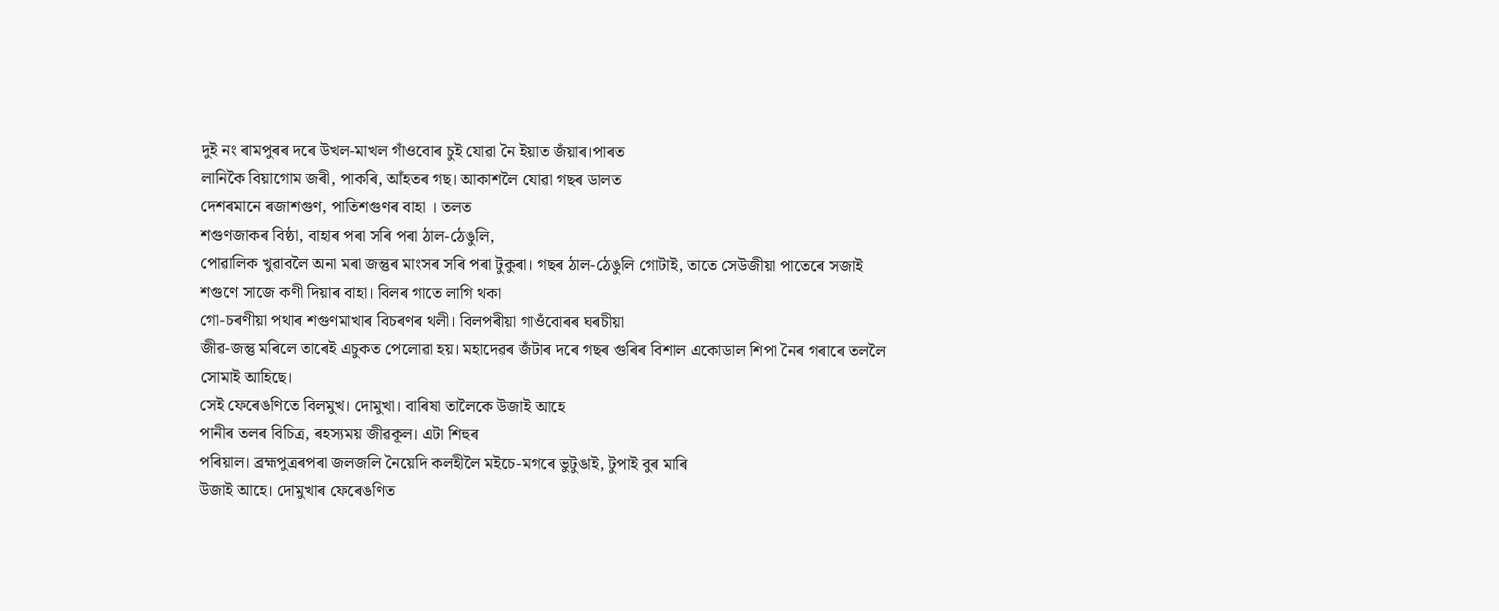দুই নং ৰামপুৰৰ দৰে উখল-মাখল গাঁওবোৰ চুই যোৱা নৈ ইয়াত জঁয়াৰ।পাৰত
লানিকৈ বিয়াগোম জৰী, পাকৰি, আঁহতৰ গছ। আকাশলৈ যোৱা গছৰ ডালত
দেশৰমানে ৰজাশগুণ, পাতিশগুণৰ বাহা । তলত
শগুণজাকৰ বিষ্ঠা, বাহাৰ পৰা সৰি পৰা ঠাল-ঠেঙুলি,
পোৱালিক খুৱাবলৈ অনা মৰা জন্তুৰ মাংসৰ সৰি পৰা টুকুৰা। গছৰ ঠাল-ঠেঙুলি গোটাই, তাতে সেউজীয়া পাতেৰে সজাই শগুণে সাজে কণী দিয়াৰ বাহা। বিলৰ গাতে লাগি থকা
গো-চৰণীয়া পথাৰ শগুণমাখাৰ বিচৰণৰ থলী। বিলপৰীয়া গাওঁবোৰৰ ঘৰচীয়া
জীৱ-জন্তু মৰিলে তাৰেই এচুকত পেলোৱা হয়। মহাদেৱৰ জঁটাৰ দৰে গছৰ গুৰিৰ বিশাল একোডাল শিপা নৈৰ গৰাৰে তললৈ
সোমাই আহিছে।
সেই ফেৰেঙণিতে বিলমুখ। দোমুখা। বাৰিষা তালৈকে উজাই আহে
পানীৰ তলৰ বিচিত্ৰ, ৰহস্যময় জীৱকূল। এটা শিহুৰ
পৰিয়াল। ব্ৰহ্মপুত্ৰৰপৰা জলজলি নৈয়েদি কলহীলৈ মইচে-মগৰে ভুটুঙাই, টুপাই বুৰ মাৰি
উজাই আহে। দোমুখাৰ ফেৰেঙণিত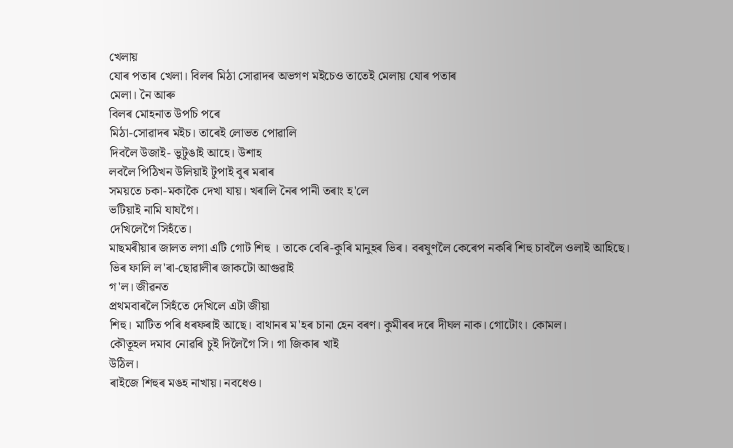খেলায়
যোৰ পতাৰ খেলা। বিলৰ মিঠা সোৱাদৰ অভগণ মইচেও তাতেই মেলায় যোৰ পতাৰ
মেলা। নৈ আৰু
বিলৰ মোহনাত উপচি পৰে
মিঠা-সোৱাদৰ মইচ। তাৰেই লোভত পোৱালি
দিবলৈ উজাই- ভুটুঙাই আহে। উশাহ
লবলৈ পিঠিখন উলিয়াই টুপাই বুৰ মৰাৰ
সময়তে চকা-মকাকৈ দেখা যায়। খৰালি নৈৰ পানী তৰাং হ'লে
ভটিয়াই নামি যাযগৈ।
দেখিলেগৈ সিহঁতে।
মাছমৰীয়াৰ জালত লগা এটি গোট শিহু । তাকে বেৰি-কুৰি মানুহৰ ভিৰ। বৰষুণলৈ কেৰেপ নকৰি শিহু চাবলৈ ওলাই আহিছে।
ভিৰ ফালি ল'ৰা-ছোৱালীৰ জাকটো আগুৱাই
গ'ল। জীৱনত
প্ৰথমবাৰলৈ সিহঁতে দেখিলে এটা জীয়া
শিহু। মাটিত পৰি ধৰফৰাই আছে। বাথানৰ ম'হৰ চানা হেন বৰণ। কুমীৰৰ দৰে দীঘল নাক। গোটোং। কোমল।
কৌতূহল দমাব নোৱৰি চুই দিলৈগৈ সি। গা জিকাৰ খাই
উঠিল।
ৰাইজে শিহুৰ মঙহ নাখায়। নবধেও।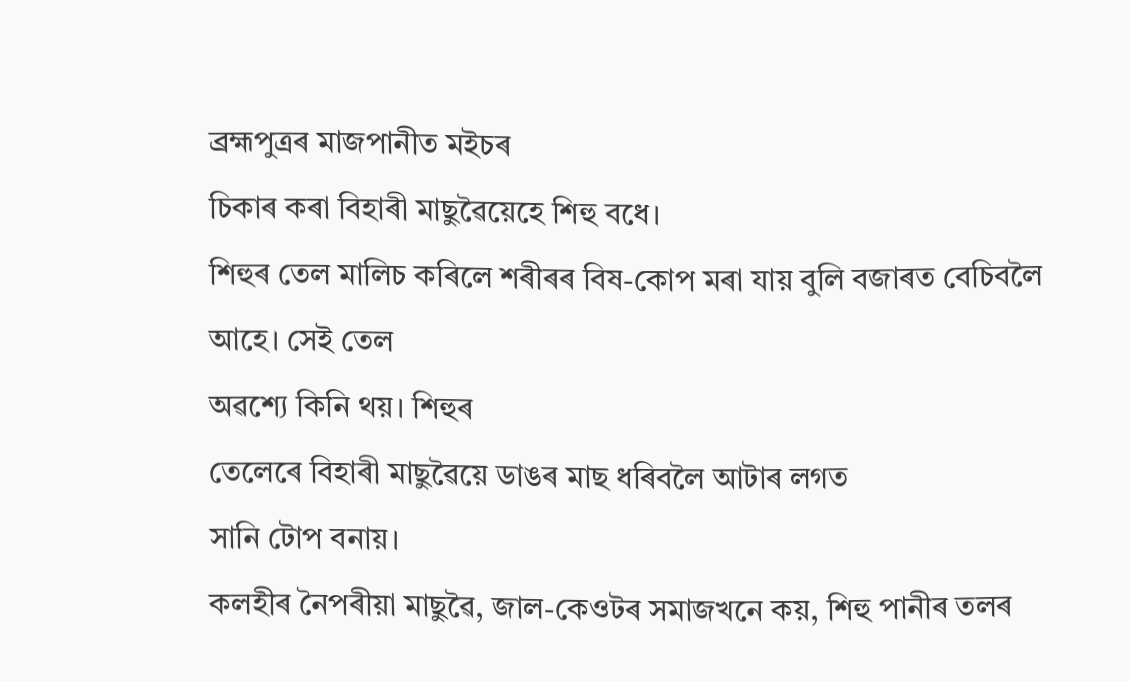ব্ৰহ্মপুত্ৰৰ মাজপানীত মইচৰ
চিকাৰ কৰা বিহাৰী মাছুৱৈয়েহে শিহু বধে।
শিহুৰ তেল মালিচ কৰিলে শৰীৰৰ বিষ-কোপ মৰা যায় বুলি বজাৰত বেচিবলৈ আহে। সেই তেল
অৱশ্যে কিনি থয়। শিহুৰ
তেলেৰে বিহাৰী মাছুৱৈয়ে ডাঙৰ মাছ ধৰিবলৈ আটাৰ লগত
সানি টোপ বনায়।
কলহীৰ নৈপৰীয়া মাছুৱৈ, জাল-কেওটৰ সমাজখনে কয়, শিহু পানীৰ তলৰ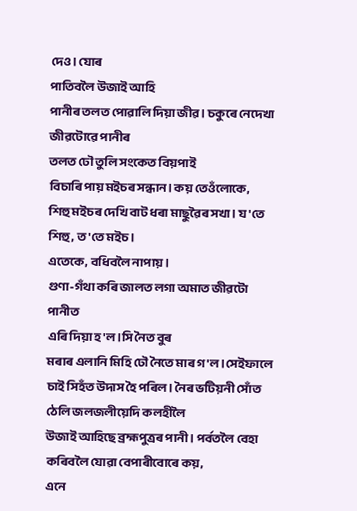দেও। যোৰ
পাতিবলৈ উজাই আহি
পানীৰ তলত পোৱালি দিয়া জীৱ। চকুৰে নেদেখা জীৱটোৱে পানীৰ
তলত ঢৌ তুলি সংকেত বিয়পাই
বিচাৰি পায় মইচৰ সন্ধান। কয় তেওঁলোকে,
শিহু মইচৰ দেখি বাট ধৰা মাছুৱৈৰ সখা। য'তে শিহু, ত'তে মইচ।
এতেকে, বধিবলৈ নাপায়।
গুণা-গঁথা কৰি জালত লগা অমাত জীৱটো পানীত
এৰি দিয়া হ'ল।সি নৈত বুৰ
মৰাৰ এলানি মিহি ঢৌ নৈতে মাৰ গ'ল।সেইফালে চাই সিহঁত উদাস হৈ পৰিল। নৈৰ ভটিয়নী সোঁত ঠেলি জলজলীয়েদি কলহীলৈ
উজাই আহিছে ব্ৰহ্মপুত্ৰৰ পানী। পৰ্বতলৈ বেহা কৰিবলৈ যোৱা বেপাৰীবোৰে কয়,
এনে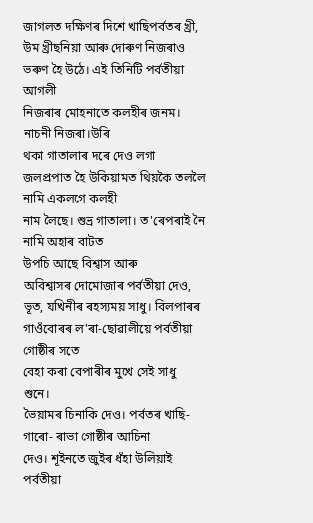জাগলত দক্ষিণৰ দিশে খাছিপৰ্বতৰ খ্ৰী, উম খ্ৰীছনিয়া আৰু দোৰুণ নিজৰাও ভৰুণ হৈ উঠে। এই তিনিটি পৰ্বতীয়া আগলী
নিজৰাৰ মোহনাতে কলহীৰ জনম।
নাচনী নিজৰা।উৰি
থকা গাতালাৰ দৰে দেও লগা
জলপ্ৰপাত হৈ উকিয়ামত থিয়কৈ তললৈ নামি একলগে কলহী
নাম লৈছে। শুভ্ৰ গাতালা। ত'ৰেপৰাই নৈ নামি অহাৰ বাটত
উপচি আছে বিশ্বাস আৰু
অবিশ্বাসৰ দোমোজাৰ পৰ্বতীয়া দেও, ভূত, যখিনীৰ ৰহস্যময় সাধু। বিলপাৰৰ
গাওঁবোৰৰ ল'ৰা-ছোৱালীয়ে পৰ্বতীয়া গোষ্ঠীৰ সতে
বেহা কৰা বেপাৰীৰ মুখে সেই সাধু
শুনে।
ভৈয়ামৰ চিনাকি দেও। পৰ্বতৰ খাছি-গাৰো- ৰাভা গোষ্ঠীৰ আচিনা
দেও। শূইনতে জুইৰ ধঁহা উলিয়াই পৰ্বতীয়া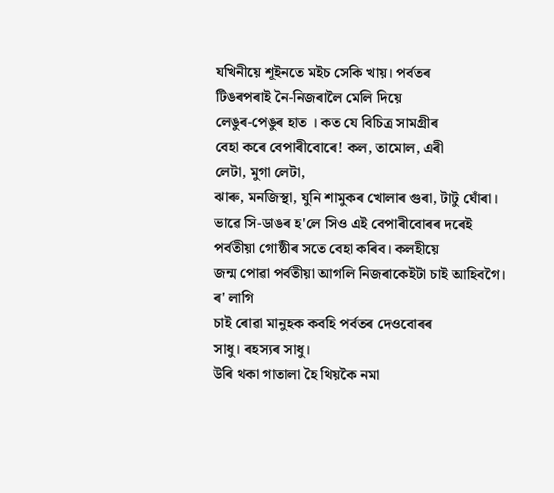যখিনীয়ে শূইনতে মইচ সেকি খায়। পৰ্বতৰ
টিঙৰপৰাই নৈ-নিজৰালৈ মেলি দিয়ে
লেঙুৰ-পেঙুৰ হাত । কত যে বিচিত্ৰ সামগ্ৰীৰ
বেহা কৰে বেপাৰীবোৰে! কল, তামোল, এৰী
লেটা, মুগা লেটা,
ঝাৰু, মনজিস্থা, যুনি শামুকৰ খোলাৰ গুৰা, টাটু ঘোঁৰা। ভাৱে সি-ডাঙৰ হ'লে সিও এই বেপাৰীবোৰৰ দৰেই পৰ্বতীয়া গোষ্ঠীৰ সতে বেহা কৰিব। কলহীয়ে
জন্ম পোৱা পৰ্বতীয়া আগলি নিজৰাকেইটা চাই আহিবগৈ। ৰ' লাগি
চাই ৰোৱা মানুহক কবহি পৰ্বতৰ দেওবোৰৰ
সাধু। ৰহস্যৰ সাধু।
উৰি থকা গাতালা হৈ থিয়কৈ নমা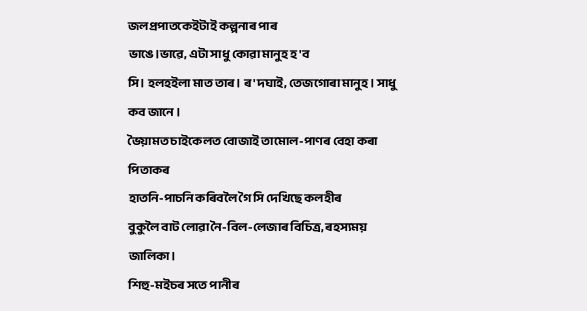জলপ্ৰপাতকেইটাই কল্পনাৰ পাৰ
ভাঙে।ভাৱে, এটা সাধু কোৱা মানুহ হ'ব
সি। হলহইলা মাত তাৰ। ৰ'দঘাই, তেজগোৰা মানুহ। সাধু কব জানে ।
ভৈয়ামত চাইকেলত বোজাই তামোল-পাণৰ বেহা কৰা পিতাকৰ
হাতনি-পাচনি কৰিবলৈ গৈ সি দেখিছে কলহীৰ
বুকুলৈ বাট লোৱা নৈ-বিল-লেজাৰ বিচিত্ৰ, ৰহস্যময় জালিকা।
শিহু-মইচৰ সতে পানীৰ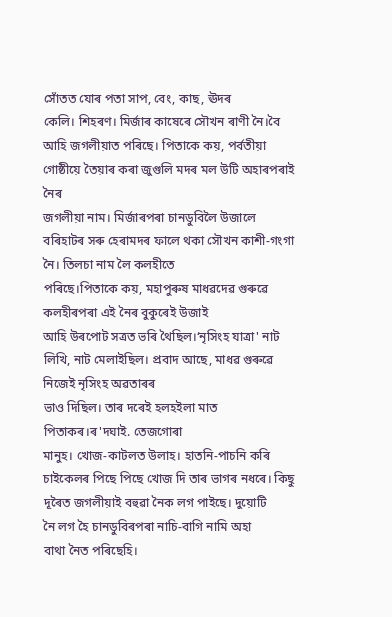সোঁতত যোৰ পতা সাপ, বেং, কাছ, ঊদৰ
কেলি। শিহৰণ। মিৰ্জাৰ কাষেৰে সৌখন ৰাণী নৈ।বৈ আহি জগলীয়াত পৰিছে। পিতাকে কয়, পৰ্বতীয়া গোষ্ঠীয়ে তৈয়াৰ কৰা জুগুলি মদৰ মল উটি অহাৰপৰাই নৈৰ
জগলীয়া নাম। মিৰ্জাৰপৰা চানডুবিলৈ উজালে
বৰিহাটৰ সৰু হেৰামদৰ ফালে থকা সৌখন কাশী-গংগা
নৈ। তিলচা নাম লৈ কলহীতে
পৰিছে।পিতাকে কয়, মহাপুৰুষ মাধৱদেৱ গুৰুৱে কলহীৰপৰা এই নৈৰ বুকুৰেই উজাই
আহি উৰপোট সত্ৰত ভৰি থৈছিল।‘নৃসিংহ যাত্ৰা' নাট লিখি, নাট মেলাইছিল। প্ৰবাদ আছে, মাধৱ গুৰুৱে নিজেই নৃসিংহ অৱতাৰৰ
ভাও দিছিল। তাৰ দৰেই হলহইলা মাত পিতাকৰ।ৰ'দঘাই. তেজগোৰা
মানুহ। খোজ-কাটলত উলাহ। হাতনি-পাচনি কৰি
চাইকেলৰ পিছে পিছে খোজ দি তাৰ ভাগৰ নধৰে। কিছু দূৰৈত জগলীয়াই বহুৱা নৈক লগ পাইছে। দুয়োটি
নৈ লগ হৈ চানডুবিৰপৰা নাচি-বাগি নামি অহা
বাথা নৈত পৰিছেহি।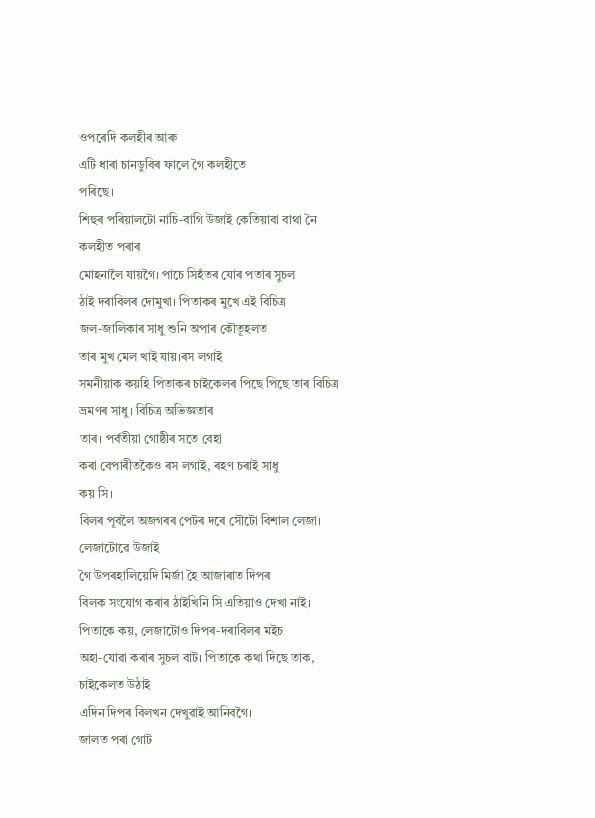ওপৰেদি কলহীৰ আৰু
এটি ধাৰা চানডুবিৰ ফালে গৈ কলহীতে
পৰিছে।
শিহুৰ পৰিয়ালটো নাচি-বাগি উজাই কেতিয়াবা বাথা নৈ কলহীত পৰাৰ
মোহনালৈ যায়গৈ। পাচে সিহঁতৰ যোৰ পতাৰ সুচল
ঠাই দৰাবিলৰ দোমুখা। পিতাকৰ মুখে এই বিচিত্ৰ
জল-জালিকাৰ সাধু শুনি অপাৰ কৌতূহলত
তাৰ মুখ মেল খাই যায়।ৰস লগাই
সমনীয়াক কয়হি পিতাকৰ চাইকেলৰ পিছে পিছে তাৰ বিচিত্ৰ ভ্ৰমণৰ সাধু। বিচিত্ৰ অভিজ্ঞতাৰ
তাৰ। পৰ্বতীয়া গোষ্ঠীৰ সতে বেহা
কৰা বেপাৰীতকৈও ৰস লগাই, ৰহণ চৰাই সাধু
কয় সি।
বিলৰ পূবলৈ অজগৰৰ পেটৰ দৰে সৌটো বিশাল লেজা। লেজাটোৱে উজাই
গৈ উপৰহালিয়েদি মিৰ্জা হৈ আজাৰাত দিপৰ
বিলক সংযোগ কৰাৰ ঠাইখিনি সি এতিয়াও দেখা নাই। পিতাকে কয়, লেজাটোও দিপৰ-দৰাবিলৰ মইচ
অহা-যোৱা কৰাৰ সুচল বাট। পিতাকে কথা দিছে তাক, চাইকেলত উঠাই
এদিন দিপৰ বিলখন দেখুৱাই আনিবগৈ।
জালত পৰা গোট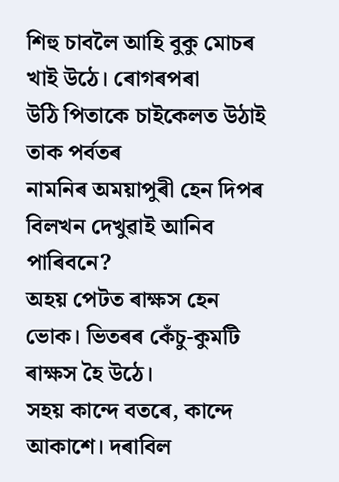শিহু চাবলৈ আহি বুকু মোচৰ খাই উঠে। ৰোগৰপৰা
উঠি পিতাকে চাইকেলত উঠাই তাক পৰ্বতৰ
নামনিৰ অময়াপুৰী হেন দিপৰ বিলখন দেখুৱাই আনিব পাৰিবনে?
অহয় পেটত ৰাক্ষস হেন ভোক। ভিতৰৰ কেঁচু-কুমটি ৰাক্ষস হৈ উঠে।
সহয় কান্দে বতৰে, কান্দে আকাশে। দৰাবিল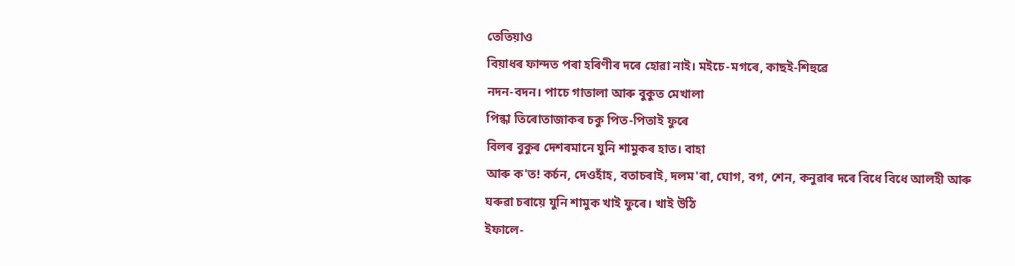তেতিয়াও
বিয়াধৰ ফান্দত পৰা হৰিণীৰ দৰে হোৱা নাই। মইচে-মগৰে, কাছই-শিহুৱে
নদন-বদন। পাচে গাতালা আৰু বুকুত মেখালা
পিন্ধা তিৰোতাজাকৰ চকু পিত-পিতাই ফুৰে
বিলৰ বুকুৰ দেশৰমানে যুনি শামুকৰ হাত। বাহা
আৰু ক'ত! কৰ্চন, দেওহাঁহ, বতাচৰাই, দলম'ৰা, ঘোগ, বগ, শেন, কনুৱাৰ দৰে বিধে বিধে আলহী আৰু
ঘৰুৱা চৰায়ে যুনি শামুক খাই ফুৰে। খাই উঠি
ইফালে-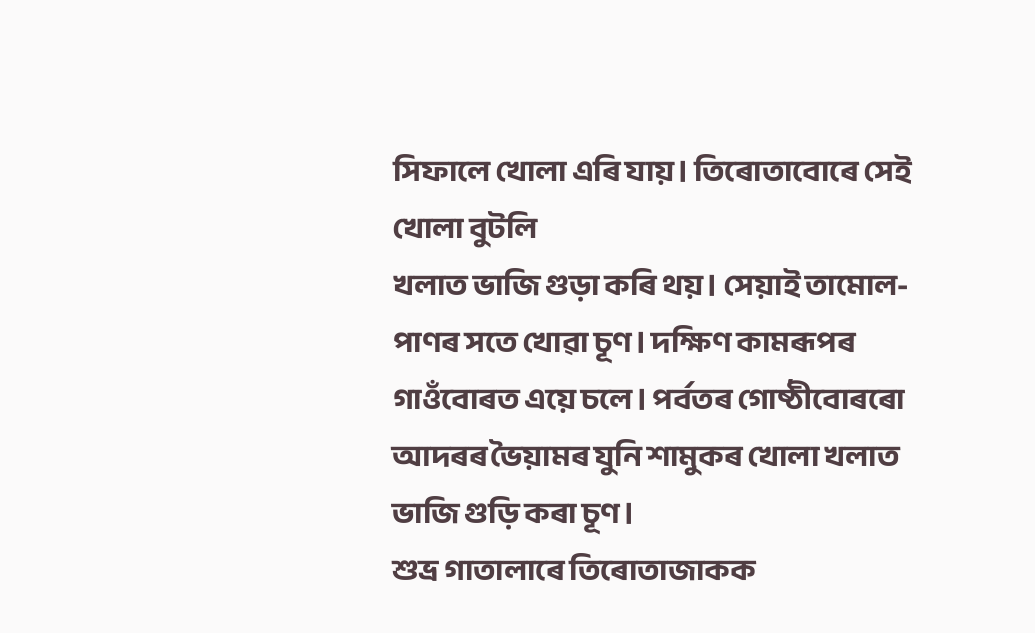সিফালে খোলা এৰি যায়। তিৰোতাবোৰে সেই খোলা বুটলি
খলাত ভাজি গুড়া কৰি থয়। সেয়াই তামোল-পাণৰ সতে খোৱা চূণ। দক্ষিণ কামৰূপৰ
গাওঁবোৰত এয়ে চলে। পৰ্বতৰ গোষ্ঠীবোৰৰো আদৰৰ ভৈয়ামৰ যুনি শামুকৰ খোলা খলাত ভাজি গুড়ি কৰা চূণ।
শুভ্ৰ গাতালাৰে তিৰোতাজাকক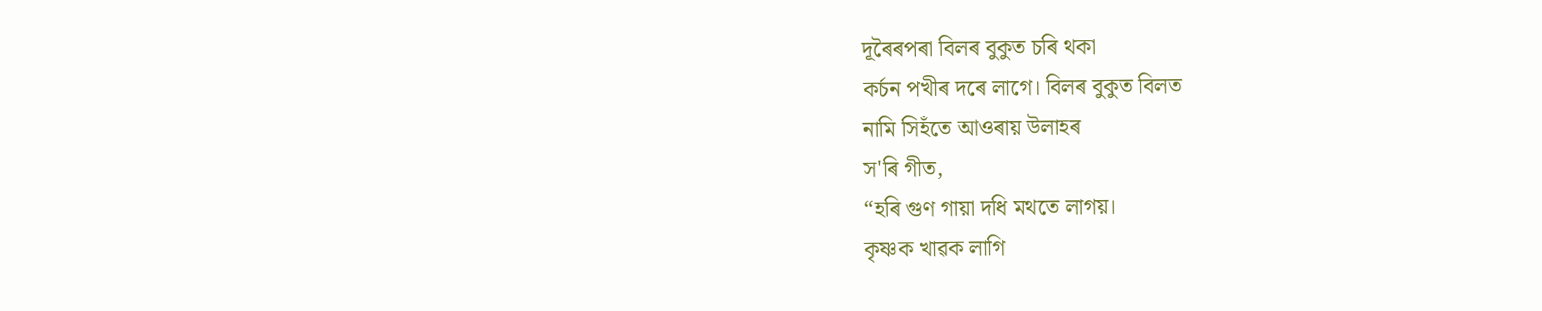দূৰৈৰপৰা বিলৰ বুকুত চৰি থকা
কৰ্চন পখীৰ দৰে লাগে। বিলৰ বুকুত বিলত
নামি সিহঁতে আওৰায় উলাহৰ
স'ৰি গীত,
“হৰি গুণ গায়া দধি মথতে লাগয়।
কৃষ্ণক খাৱক লাগি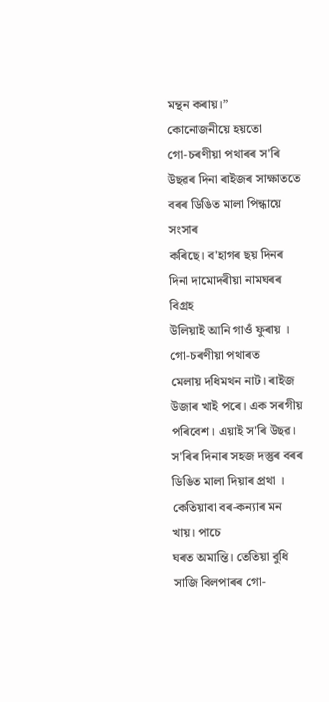মন্থন কৰায়।”
কোনোজনীয়ে হয়তো
গো-চৰণীয়া পথাৰৰ স'ৰি
উছৱৰ দিনা ৰাইজৰ সাক্ষাততে বৰৰ ডিঙিত মালা পিন্ধায়ে সংসাৰ
কৰিছে। ব'হাগৰ ছয় দিনৰ দিনা দামোদৰীয়া নামঘৰৰ বিগ্ৰহ
উলিয়াই আনি গাওঁ ফুৰায় । গো-চৰণীয়া পথাৰত
মেলায় দধিমথন নাট। ৰাইজ উজাৰ খাই পৰে। এক সৰগীয়
পৰিবেশ। এয়াই স'ৰি উছৱ। স'ৰিৰ দিনাৰ সহজ দস্তুৰ বৰৰ ডিঙিত মালা দিয়াৰ প্ৰথা ।
কেতিয়াবা বৰ-কন্যাৰ মন খায়। পাচে
ঘৰত অমান্তি। তেতিয়া বুধি সাজি বিলপাৰৰ গো-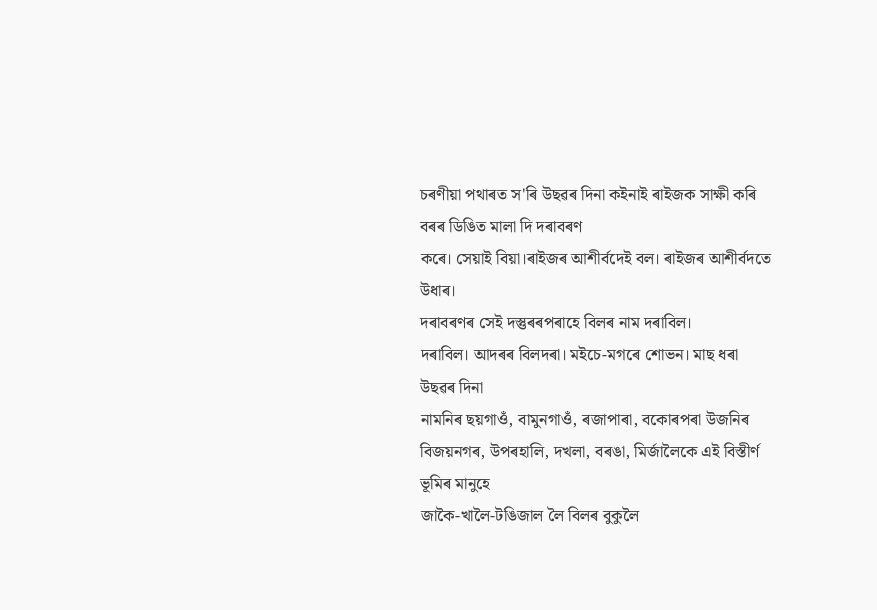চৰণীয়া পথাৰত স'ৰি উছৱৰ দিনা কইনাই ৰাইজক সাক্ষী কৰি বৰৰ ডিঙিত মালা দি দৰাবৰণ
কৰে। সেয়াই বিয়া।ৰাইজৰ আশীৰ্বদেই বল। ৰাইজৰ আশীৰ্বদতে উধাৰ।
দৰাবৰণৰ সেই দস্তুৰৰপৰাহে বিলৰ নাম দৰাবিল।
দৰাবিল। আদৰৰ বিলদৰা। মইচে-মগৰে শোভন। মাছ ধৰা উছৱৰ দিনা
নামনিৰ ছয়গাওঁ, বামুনগাওঁ, ৰজাপাৰা, বকোৰপৰা উজনিৰ বিজয়নগৰ, উপৰহালি, দখলা, বৰঙা, মিৰ্জালৈকে এই বিস্তীৰ্ণ ভূমিৰ মানুহে
জাকৈ-খালৈ-টঙিজাল লৈ বিলৰ বুকুলৈ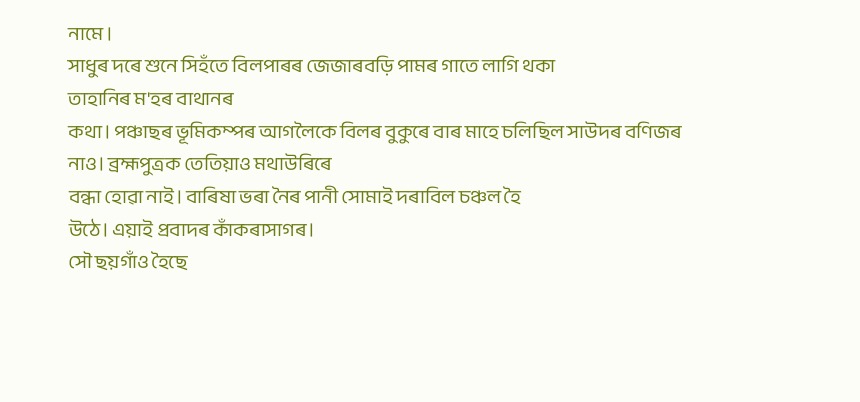নামে ।
সাধুৰ দৰে শুনে সিহঁতে বিলপাৰৰ জেজাৰবড়ি পামৰ গাতে লাগি থকা
তাহানিৰ ম'হৰ বাথানৰ
কথা। পঞ্চাছৰ ভূমিকম্পৰ আগলৈকে বিলৰ বুকুৰে বাৰ মাহে চলিছিল সাউদৰ বণিজৰ
নাও। ব্ৰহ্মপুত্ৰক তেতিয়াও মথাউৰিৰে
বন্ধা হোৱা নাই। বাৰিষা ভৰা নৈৰ পানী সোমাই দৰাবিল চঞ্চল হৈ
উঠে। এয়াই প্ৰবাদৰ কাঁকৰাসাগৰ।
সৌ ছয়গাঁও হৈছে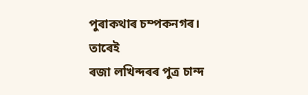পুৰাকথাৰ চম্পকনগৰ। তাৰেই
ৰজা লখিন্দৰৰ পুত্ৰ চান্দ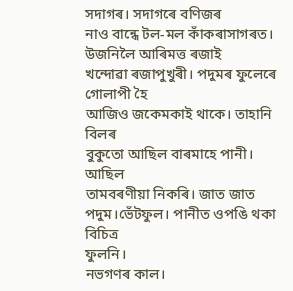সদাগৰ। সদাগৰে বণিজৰ
নাও বান্ধে টল-মল কাঁকৰাসাগৰত। উজনিলৈ আৰিমত্ত ৰজাই
খন্দোৱা ৰজাপুখুৰী। পদুমৰ ফুলেৰে গোলাপী হৈ
আজিও জকেমকাই থাকে। তাহানি বিলৰ
বুকুতো আছিল বাৰমাহে পানী। আছিল
তামবৰণীয়া নিকৰি। জাত জাত
পদুম।ভেঁটফুল। পানীত ওপঙি থকা বিচিত্ৰ
ফুলনি।
নভগণৰ কাল।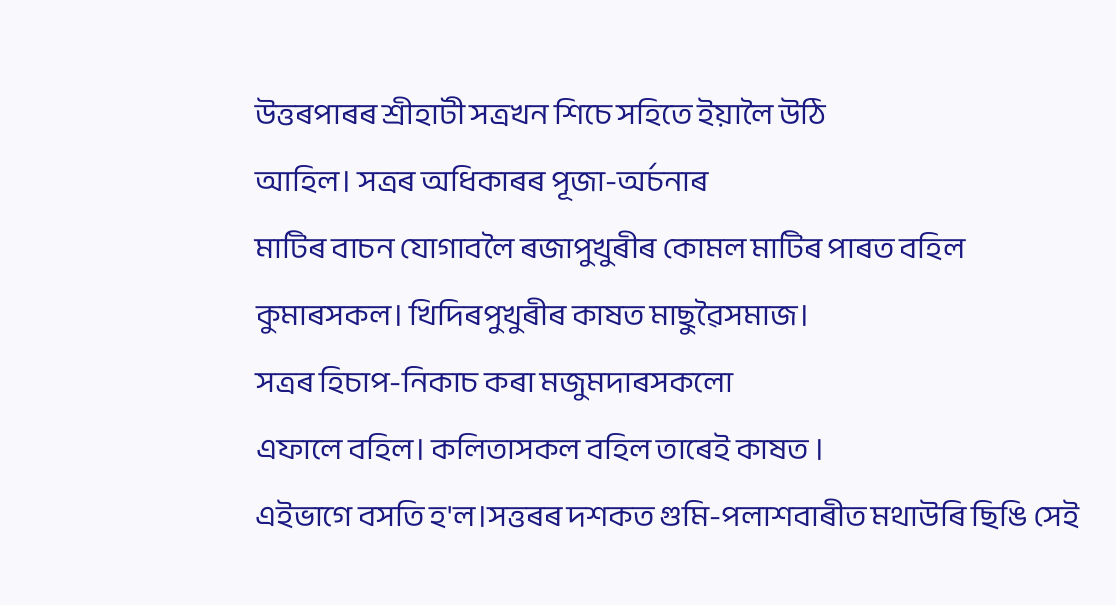উত্তৰপাৰৰ শ্ৰীহাটী সত্ৰখন শিচে সহিতে ইয়ালৈ উঠি
আহিল। সত্ৰৰ অধিকাৰৰ পূজা-অৰ্চনাৰ
মাটিৰ বাচন যোগাবলৈ ৰজাপুখুৰীৰ কোমল মাটিৰ পাৰত বহিল
কুমাৰসকল। খিদিৰপুখুৰীৰ কাষত মাছুৱৈসমাজ।
সত্ৰৰ হিচাপ-নিকাচ কৰা মজুমদাৰসকলো
এফালে বহিল। কলিতাসকল বহিল তাৰেই কাষত ।
এইভাগে বসতি হ'ল।সত্তৰৰ দশকত গুমি-পলাশবাৰীত মথাউৰি ছিঙি সেই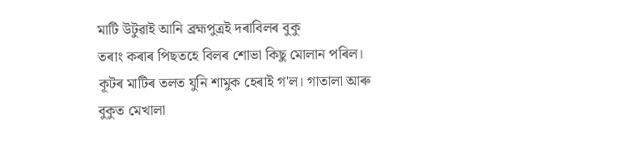মাটি উটুৱাই আনি ব্ৰহ্মপুত্ৰই দৰাবিলৰ বুকু
তৰাং কৰাৰ পিছতহে বিলৰ শোভা কিছু মোলান পৰিল। কূটৰ মাটিৰ তলত যুনি শামুক হেৰাই গ'ল। গাতালা আৰু বুকুত মেখালা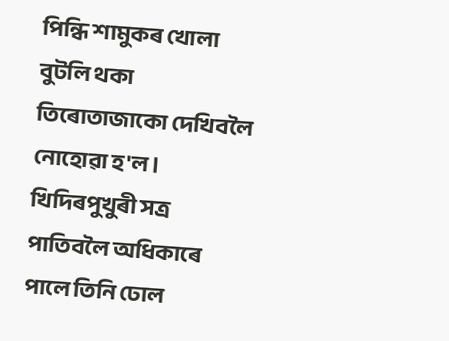পিন্ধি শামুকৰ খোলা বুটলি থকা
তিৰোতাজাকো দেখিবলৈ নোহোৱা হ'ল।
খিদিৰপুখুৰী সত্ৰ পাতিবলৈ অধিকাৰে পালে তিনি ঢোল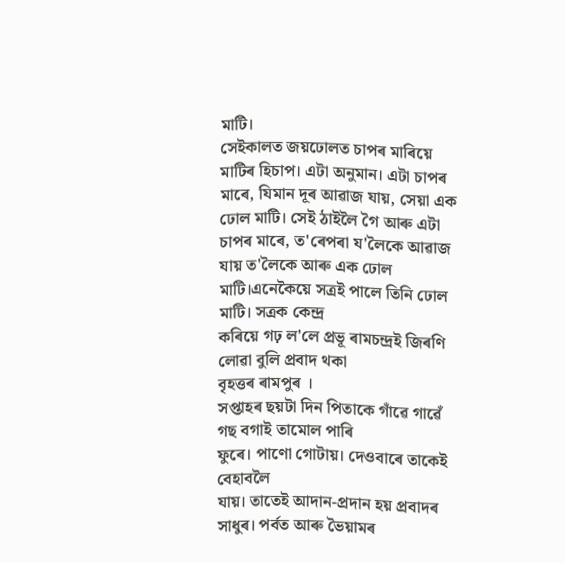মাটি।
সেইকালত জয়ঢোলত চাপৰ মাৰিয়ে
মাটিৰ হিচাপ। এটা অনুমান। এটা চাপৰ
মাৰে, যিমান দূৰ আৱাজ যায়, সেয়া এক ঢোল মাটি। সেই ঠাইলৈ গৈ আৰু এটা চাপৰ মাৰে, ত'ৰেপৰা য'লৈকে আৱাজ যায় ত'লৈকে আৰু এক ঢোল মাটি।এনেকৈয়ে সত্ৰই পালে তিনি ঢোল মাটি। সত্ৰক কেন্দ্ৰ
কৰিয়ে গঢ় ল'লে প্ৰভূ ৰামচন্দ্ৰই জিৰণি লোৱা বুলি প্ৰবাদ থকা
বৃহত্তৰ ৰামপুৰ ।
সপ্তাহৰ ছয়টা দিন পিতাকে গাঁৱে গাৱেঁ গছ বগাই তামোল পাৰি
ফুৰে। পাণো গোটায়। দেওবাৰে তাকেই বেহাবলৈ
যায়। তাতেই আদান-প্ৰদান হয় প্ৰবাদৰ
সাধুৰ। পৰ্বত আৰু ভৈয়ামৰ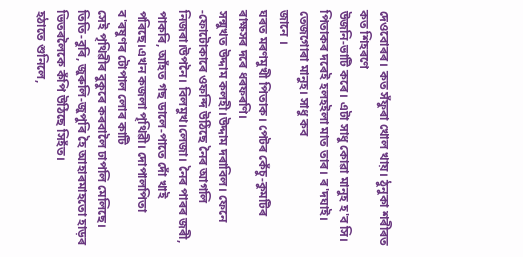দেওবোৰৰ। কত সঁফুৰা খোল খায়। ঠুনুকা শৰীৰত কত শিহৰণে
উজনি-ভাটি কৰে। এটা সাধু কোৱা মানুহ হ'ব সি।
পিতাকৰ দৰেই হলহইলা মাত তাৰ। ৰ'দঘাই। তেজগোৰা মানুহ। সাধু কব
জানে ।
ঘৰত মৰণমুখী পিতাক। পেটৰ কেঁচু-কুমটিৰ ৰাক্ষসৰ দৰে ধৰফৰণি।
সন্মুখত উদ্দাম কলহী।উদ্দাম দৰাবিল। ফেনে -ফোটোকাৰে ওফন্দি উঠিছে নৈৰ আগলি
নিজৰা।উপনৈ। বিলমুখ।লেজা। নৈৰ পাৰৰ জৰী, পাকৰি, আঁহত গছ ডালে-পাতে দোঁ খাই
পৰিছে।এখন কজলা পৃথিৱী। দোপালপিতা ব'ৰষুণৰ টোপাল লোৰ কাটি
সেই পৃথিৱীৰ বুকুৰে কৰবালৈ ঢাপলি মেলিছে। তিতি-বুৰি, জুৰুলি-জুপুৰি হৈ আহাৰমাহতো হাড়ৰ ভিতৰলৈকে কঁপি উঠিছে সিহঁত।
হঠাতে শুনিলে,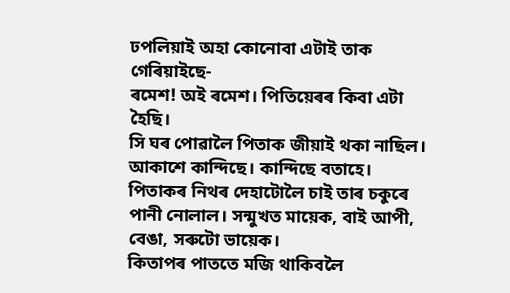ঢপলিয়াই অহা কোনোবা এটাই তাক গেৰিয়াইছে-
ৰমেশ! অই ৰমেশ। পিতিয়েৰৰ কিবা এটা হৈছি।
সি ঘৰ পোৱালৈ পিতাক জীয়াই থকা নাছিল। আকাশে কান্দিছে। কান্দিছে বতাহে। পিতাকৰ নিথৰ দেহাটোলৈ চাই তাৰ চকুৰে পানী নোলাল। সন্মুখত মায়েক, বাই আপী, বেঙা, সৰুটো ভায়েক।
কিতাপৰ পাততে মজি থাকিবলৈ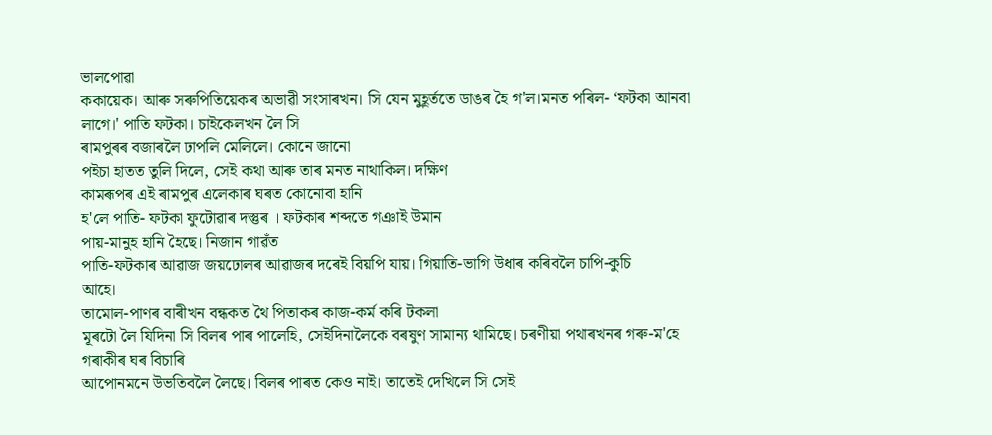ভালপোৱা
ককায়েক। আৰু সৰুপিতিয়েকৰ অভাৱী সংসাৰখন। সি যেন মুহূৰ্ততে ডাঙৰ হৈ গ'ল।মনত পৰিল- ‘ফটকা আনবা লাগে।' পাতি ফটকা। চাইকেলখন লৈ সি
ৰামপুৰৰ বজাৰলৈ ঢাপলি মেলিলে। কোনে জানো
পইচা হাতত তুলি দিলে, সেই কথা আৰু তাৰ মনত নাথাকিল। দক্ষিণ
কামৰূপৰ এই ৰামপুৰ এলেকাৰ ঘৰত কোনোবা হানি
হ'লে পাতি- ফটকা ফুটোৱাৰ দস্তুৰ । ফটকাৰ শব্দতে গঞাই উমান
পায়-মানুহ হানি হৈছে। নিজান গাৱঁত
পাতি-ফটকাৰ আৱাজ জয়ঢোলৰ আৱাজৰ দৰেই বিয়পি যায়। গিয়াতি-ভাগি উধাৰ কৰিবলৈ চাপি-কুচি
আহে।
তামোল-পাণৰ বাৰীখন বন্ধকত থৈ পিতাকৰ কাজ-কৰ্ম কৰি টকলা
মূৰটো লৈ যিদিনা সি বিলৰ পাৰ পালেহি, সেইদিনালৈকে বৰষুণ সামান্য থামিছে। চৰণীয়া পথাৰখনৰ গৰু-ম'হে গৰাকীৰ ঘৰ বিচাৰি
আপোনমনে উভতিবলৈ লৈছে। বিলৰ পাৰত কেও নাই। তাতেই দেখিলে সি সেই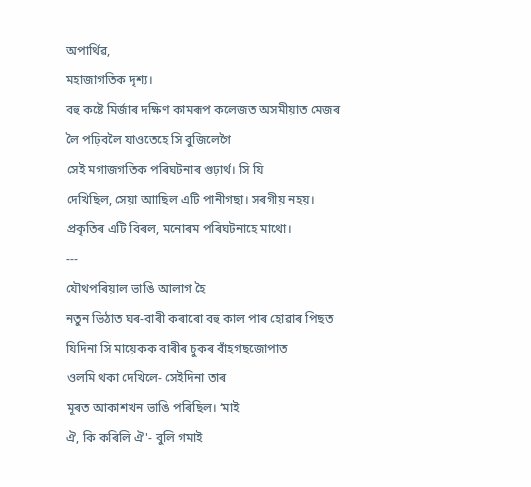অপাৰ্থিৱ,
মহাজাগতিক দৃশ্য।
বহু কষ্টে মিৰ্জাৰ দক্ষিণ কামৰূপ কলেজত অসমীয়াত মেজৰ
লৈ পঢ়িবলৈ যাওতেহে সি বুজিলেগৈ
সেই মগাজগতিক পৰিঘটনাৰ গুঢ়াৰ্থ। সি যি
দেখিছিল, সেয়া আাছিল এটি পানীগছা। সৰগীয় নহয়। প্ৰকৃতিৰ এটি বিৰল, মনোৰম পৰিঘটনাহে মাথো।
---
যৌথপৰিয়াল ভাঙি আলাগ হৈ
নতুন ভিঠাত ঘৰ-বাৰী কৰাৰো বহু কাল পাৰ হোৱাৰ পিছত
যিদিনা সি মায়েকক বাৰীৰ চুকৰ বাঁহগছজোপাত
ওলমি থকা দেখিলে- সেইদিনা তাৰ
মূৰত আকাশখন ভাঙি পৰিছিল। ‘মাই
ঐ, কি কৰিলি ঐ'- বুলি গমাই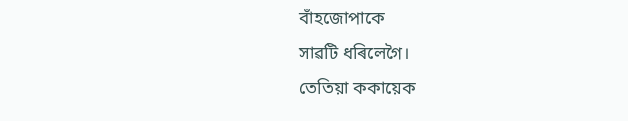বাঁহজোপাকে
সাৱটি ধৰিলেগৈ।
তেতিয়া ককায়েক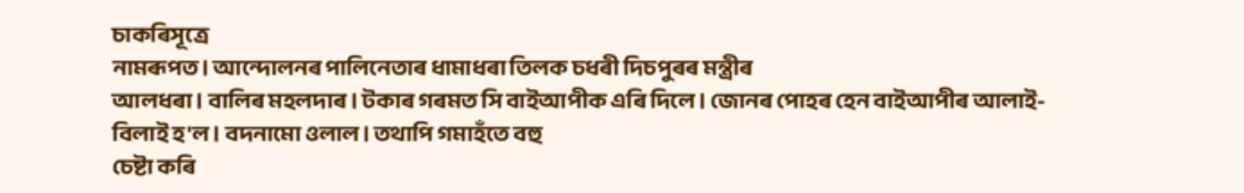চাকৰিসূত্ৰে
নামৰূপত। আন্দোলনৰ পালিনেতাৰ ধামাধৰা তিলক চধৰী দিচপুৰৰ মন্ত্ৰীৰ
আলধৰা। বালিৰ মহলদাৰ। টকাৰ গৰমত সি বাইআপীক এৰি দিলে। জোনৰ পোহৰ হেন বাইআপীৰ আলাই-বিলাই হ'ল। বদনামো ওলাল। তথাপি গমাহঁতে বহু
চেষ্টা কৰি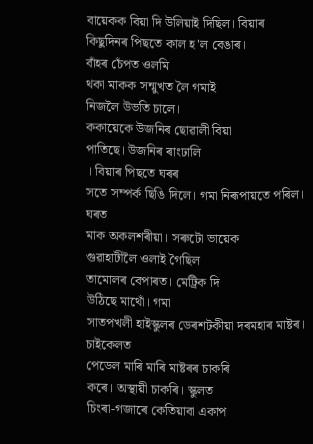বায়েকক বিয়া দি উলিয়াই দিছিল। বিয়াৰ
কিছুদিনৰ পিছতে কাল হ'ল বেঙাৰ।
বাঁহৰ চেঁপত ওলমি
থকা মাকক সন্মুখত লৈ গমাই
নিজলৈ উভতি চালে।
ককায়েকে উজনিৰ ছোৱালী বিয়া
পাতিছে। উজনিৰ ৰাংঢালি
। বিয়াৰ পিছতে ঘৰৰ
সতে সম্পৰ্ক ছিঙি দিলে। গমা নিৰূপায়তে পৰিল। ঘৰত
মাক অকলশৰীয়া। সৰুটো ভায়েক
গুৱাহাটীলৈ ওলাই গৈছিল
তামোলৰ বেপাৰত। মেট্ৰিক দি
উঠিছে মাথোঁ। গমা
সাতপখলী হাইস্কুলৰ ডেৰশটকীয়া দৰমহাৰ মাষ্টৰ। চাইকেলত
পেডেল মাৰি মাৰি মাষ্টৰৰ চাকৰি
কৰে। অস্থায়ী চাকৰি। স্কুলত
চিংৰা-গজাৰে কেতিয়াবা একাপ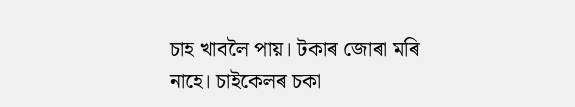চাহ খাবলৈ পায়। টকাৰ জোৰা মৰি
নাহে। চাইকেলৰ চকা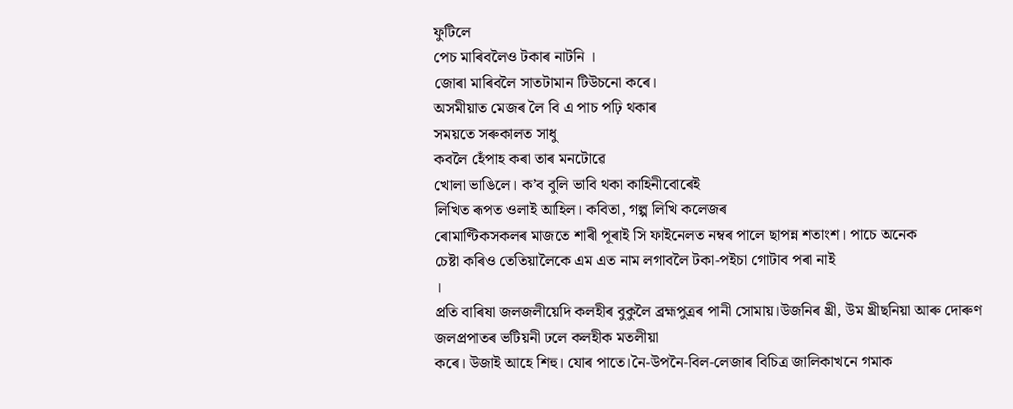ফুটিলে
পেচ মাৰিবলৈও টকাৰ নাটনি ।
জোৰা মাৰিবলৈ সাতটামান টিউচনো কৰে।
অসমীয়াত মেজৰ লৈ বি এ পাচ পঢ়ি থকাৰ
সময়তে সৰুকালত সাধু
কবলৈ হেঁপাহ কৰা তাৰ মনটোৱে
খোলা ভাঙিলে। ক’ব বুলি ভাবি থকা কাহিনীবোৰেই
লিখিত ৰূপত ওলাই আহিল। কবিতা, গল্প লিখি কলেজৰ
ৰোমাণ্টিকসকলৰ মাজতে শাৰী পূৰাই সি ফাইনেলত নম্বৰ পালে ছাপন্ন শতাংশ। পাচে অনেক
চেষ্টা কৰিও তেতিয়ালৈকে এম এত নাম লগাবলৈ টকা-পইচা গোটাব পৰা নাই
।
প্ৰতি বাৰিষা জলজলীয়েদি কলহীৰ বুকুলৈ ব্ৰহ্মপুত্ৰৰ পানী সোমায়।উজনিৰ খ্ৰী, উম খ্ৰীছনিয়া আৰু দোৰুণ
জলপ্ৰপাতৰ ভটিয়নী ঢলে কলহীক মতলীয়া
কৰে। উজাই আহে শিহু। যোৰ পাতে।নৈ-উপনৈ-বিল-লেজাৰ বিচিত্ৰ জালিকাখনে গমাক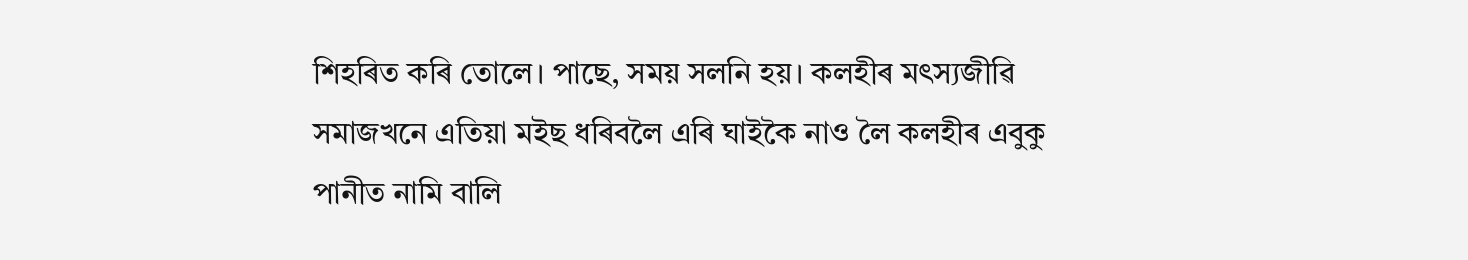শিহৰিত কৰি তোলে। পাছে, সময় সলনি হয়। কলহীৰ মৎস্যজীৱি সমাজখনে এতিয়া মইছ ধৰিবলৈ এৰি ঘাইকৈ নাও লৈ কলহীৰ এবুকু পানীত নামি বালি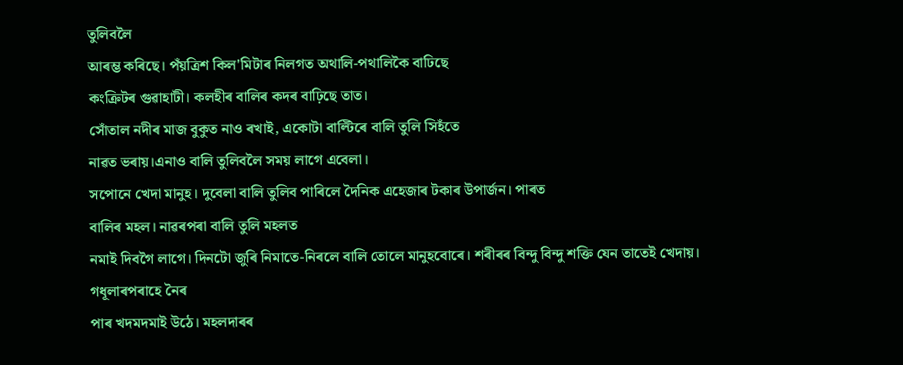তুলিবলৈ
আৰম্ভ কৰিছে। পঁয়ত্ৰিশ কিল'মিটাৰ নিলগত অথালি-পথালিকৈ বাঢিছে
কংক্ৰিটৰ গুৱাহাটী। কলহীৰ বালিৰ কদৰ বাঢ়িছে তাত।
সোঁতাল নদীৰ মাজ বুকুত নাও ৰখাই, একোটা বাল্টিৰে বালি তুলি সিহঁতে
নাৱত ভৰায়।এনাও বালি তুলিবলৈ সময় লাগে এবেলা।
সপোনে খেদা মানুহ। দুবেলা বালি তুলিব পাৰিলে দৈনিক এহেজাৰ টকাৰ উপাৰ্জন। পাৰত
বালিৰ মহল। নাৱৰপৰা বালি তুলি মহলত
নমাই দিবগৈ লাগে। দিনটো জুৰি নিমাতে-নিৰলে বালি তোলে মানুহবোৰে। শৰীৰৰ বিন্দু বিন্দু শক্তি যেন তাতেই খেদায়। গধূলাৰপৰাহে নৈৰ
পাৰ খদমদমাই উঠে। মহলদাৰৰ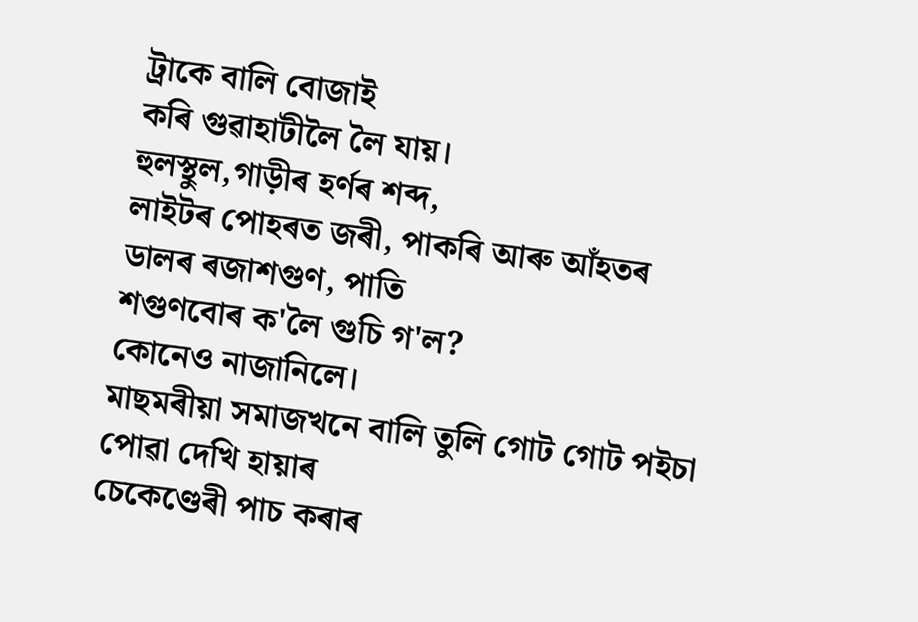ট্ৰাকে বালি বোজাই
কৰি গুৱাহাটীলৈ লৈ যায়।
হুলস্থুল,গাড়ীৰ হৰ্ণৰ শব্দ,
লাইটৰ পোহৰত জৰী, পাকৰি আৰু আঁহতৰ
ডালৰ ৰজাশগুণ, পাতি
শগুণবোৰ ক'লৈ গুচি গ'ল?
কোনেও নাজানিলে।
মাছমৰীয়া সমাজখনে বালি তুলি গোট গোট পইচা পোৱা দেখি হায়াৰ
চেকেণ্ডেৰী পাচ কৰাৰ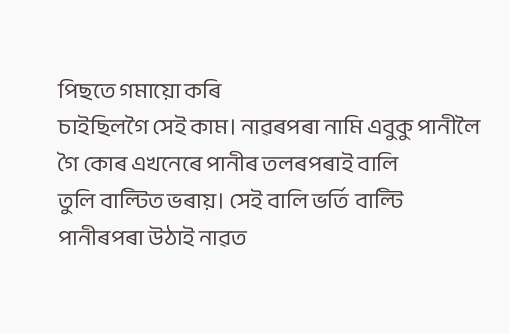পিছতে গমায়ো কৰি
চাইছিলগৈ সেই কাম। নাৱৰপৰা নামি এবুকু পানীলৈ গৈ কোৰ এখনেৰে পানীৰ তলৰপৰাই বালি
তুলি বাল্টিত ভৰায়। সেই বালি ভৰ্তি বাল্টি পানীৰপৰা উঠাই নাৱত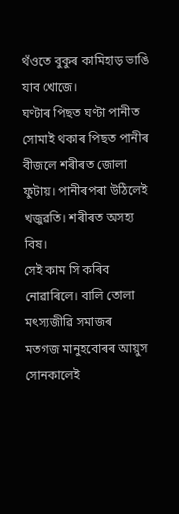থঁওতে বুকুৰ কামিহাড় ভাঙি যাব খোজে।
ঘণ্টাৰ পিছত ঘণ্টা পানীত সোমাই থকাৰ পিছত পানীৰ
বীজলে শৰীৰত জোলা ফুটায়। পানীৰপৰা উঠিলেই খজুৱতি। শৰীৰত অসহ্য বিষ।
সেই কাম সি কৰিব
নোৱাৰিলে। বালি তোলা মৎস্যজীৱি সমাজৰ
মতগজ মানুহবোৰৰ আয়ুস
সোনকালেই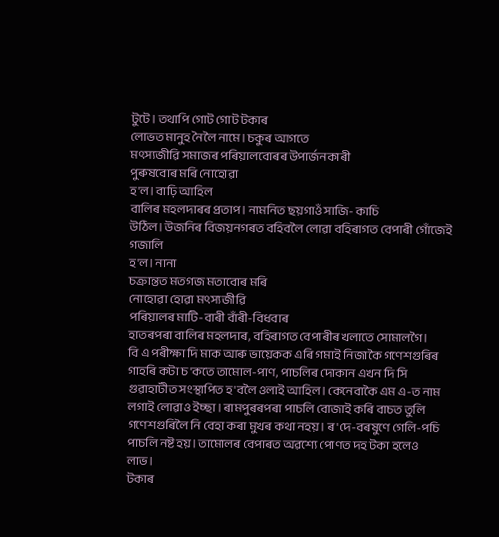টুটে। তথাপি গোট গোট টকাৰ
লোভত মানুহ নৈলৈ নামে। চকুৰ আগতে
মৎস্যজীৱি সমাজৰ পৰিয়ালবোৰৰ উপাৰ্জনকাৰী
পুৰুষবোৰ মৰি নোহোৱা
হ'ল। বাঢ়ি আহিল
বালিৰ মহলদাৰৰ প্ৰতাপ। নামনিত ছয়গাওঁ সাজি- কাচি
উঠিল। উজনিৰ বিজয়নগৰত বহিবলৈ লোৱা বহিৰাগত বেপাৰী গোঁজেই গজালি
হ'ল। নানা
চক্ৰান্তত মতগজ মতাবোৰ মৰি
নোহোৱা হোৱা মৎস্যজীৱি
পৰিয়ালৰ মাটি-বাৰী বাঁৰী-বিধবাৰ
হাতৰপৰা বালিৰ মহলদাৰ, বহিৰাগত বেপাৰীৰ খলাতে সোমালগৈ।
বি এ পৰীক্ষা দি মাক আৰু ভায়েকক এৰি গমাই নিজাকৈ গণেশগুৰিৰ
গাহৰি কটা চ'কতে তামোল-পাণ, পাচলিৰ দোকান এখন দি সি
গুৱাহাটীত সংস্থাপিত হ'বলৈ ওলাই আহিল। কেনেবাকৈ এম এ-ত নাম লগাই লোৱাও ইচ্ছা। ৰামপুৰৰপৰা পাচলি বোজাই কৰি বাচত তুলি গণেশগুৰিলৈ নি বেহা কৰা মুখৰ কথা নহয়। ৰ'দে-বৰষুণে গেলি-পচি পাচলি নষ্ট হয়। তামোলৰ বেপাৰত অৱশ্যে পোণত দহ টকা হলেও
লাভ।
টকাৰ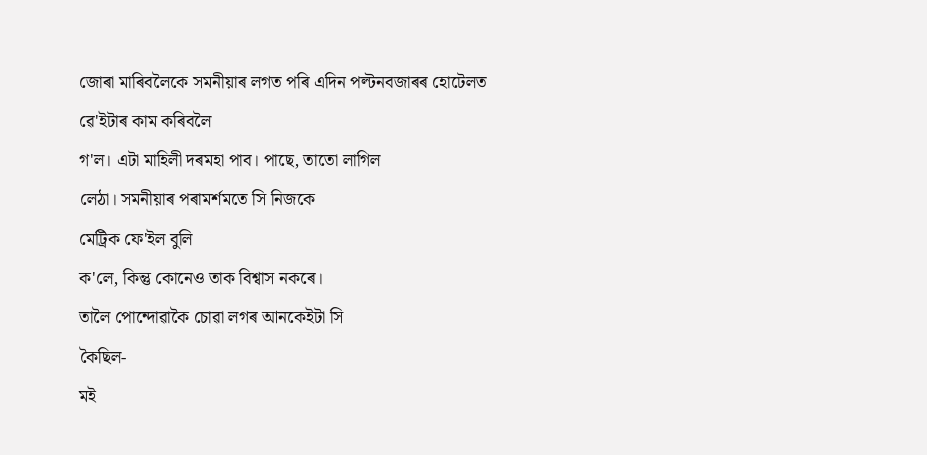জোৰা মাৰিবলৈকে সমনীয়াৰ লগত পৰি এদিন পল্টনবজাৰৰ হোটেলত
ৱে'ইটাৰ কাম কৰিবলৈ
গ'ল। এটা মাহিলী দৰমহা পাব। পাছে, তাতো লাগিল
লেঠা। সমনীয়াৰ পৰামৰ্শমতে সি নিজকে
মেট্ৰিক ফে'ইল বুলি
ক'লে, কিন্তু কোনেও তাক বিশ্বাস নকৰে।
তালৈ পোন্দোৱাকৈ চোৱা লগৰ আনকেইটা সি
কৈছিল-
মই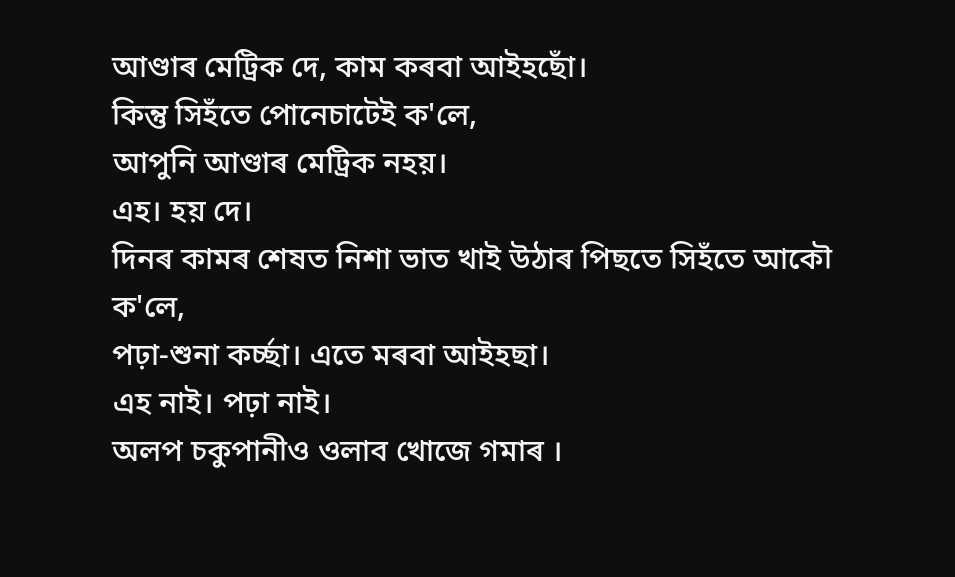আণ্ডাৰ মেট্ৰিক দে, কাম কৰবা আইহছোঁ।
কিন্তু সিহঁতে পোনেচাটেই ক'লে,
আপুনি আণ্ডাৰ মেট্ৰিক নহয়।
এহ। হয় দে।
দিনৰ কামৰ শেষত নিশা ভাত খাই উঠাৰ পিছতে সিহঁতে আকৌ ক'লে,
পঢ়া-শুনা কৰ্চ্ছা। এতে মৰবা আইহছা।
এহ নাই। পঢ়া নাই।
অলপ চকুপানীও ওলাব খোজে গমাৰ ।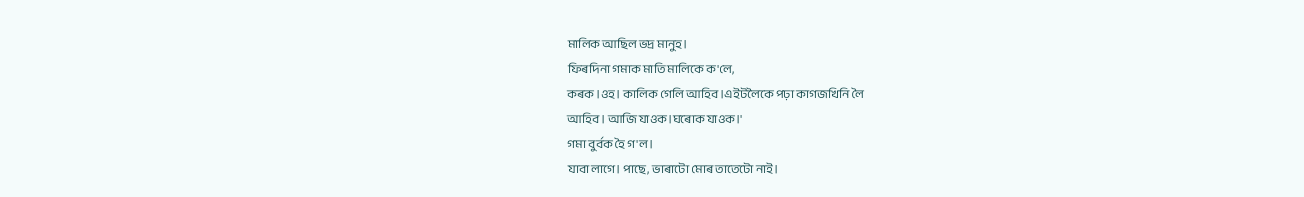মালিক আছিল ভদ্ৰ মানুহ।
ফিৰদিনা গমাক মাতি মালিকে ক'লে,
কৰক ।ওহ। কালিক গেলি আহিব।এইটলৈকে পঢ়া কাগজখিনি লৈ
আহিব। আজি যাওক।ঘৰোক যাওক।'
গমা বুৰ্বক হৈ গ'ল।
যাবা লাগে। পাছে, ভাৰাটো মোৰ তাতেটো নাই।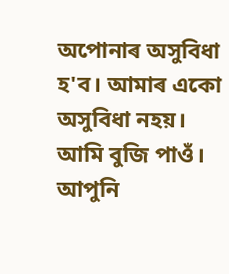অপোনাৰ অসুবিধা হ'ব। আমাৰ একো অসুবিধা নহয়।
আমি বুজি পাওঁ।
আপুনি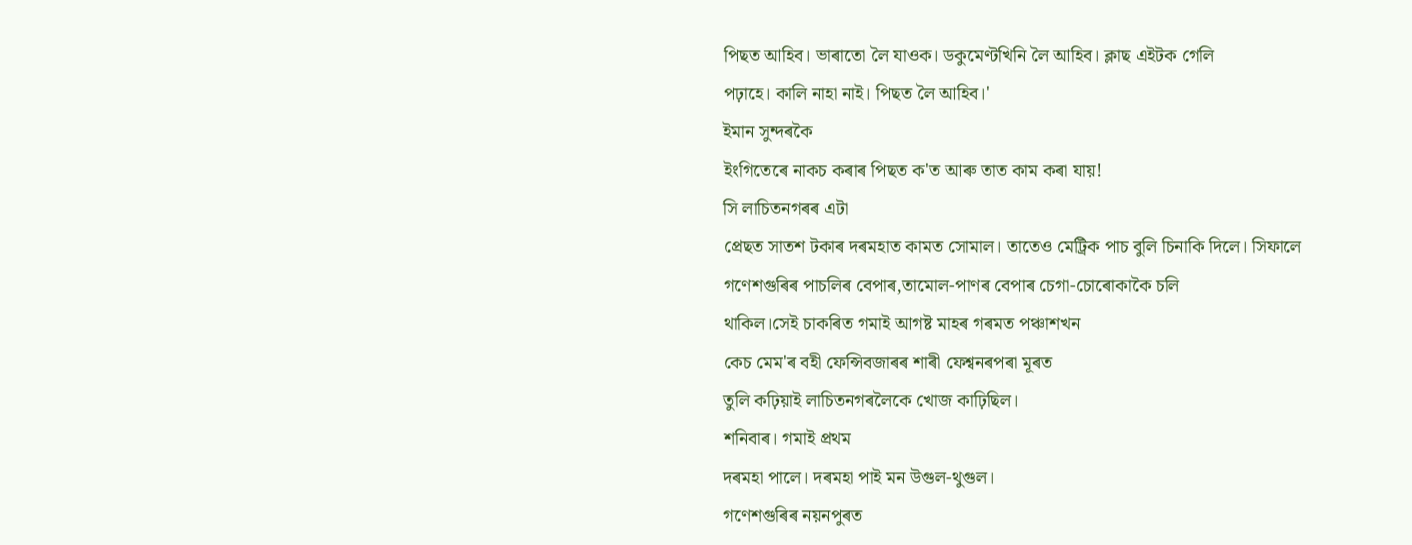পিছত আহিব। ভাৰাতো লৈ যাওক। ডকুমেণ্টখিনি লৈ আহিব। ক্লাছ এইটক গেলি
পঢ়াহে। কালি নাহা নাই। পিছত লৈ আহিব।'
ইমান সুন্দৰকৈ
ইংগিতেৰে নাকচ কৰাৰ পিছত ক'ত আৰু তাত কাম কৰা যায়!
সি লাচিতনগৰৰ এটা
প্ৰেছত সাতশ টকাৰ দৰমহাত কামত সোমাল। তাতেও মেট্ৰিক পাচ বুলি চিনাকি দিলে। সিফালে
গণেশগুৰিৰ পাচলিৰ বেপাৰ,তামোল-পাণৰ বেপাৰ চেগা-চোৰোকাকৈ চলি
থাকিল।সেই চাকৰিত গমাই আগষ্ট মাহৰ গৰমত পঞ্চাশখন
কেচ মেম'ৰ বহী ফেন্সিবজাৰৰ শাৰী ফেশ্বনৰপৰা মূৰত
তুলি কঢ়িয়াই লাচিতনগৰলৈকে খোজ কাঢ়িছিল।
শনিবাৰ। গমাই প্ৰথম
দৰমহা পালে। দৰমহা পাই মন উগুল-থুগুল।
গণেশগুৰিৰ নয়নপুৰত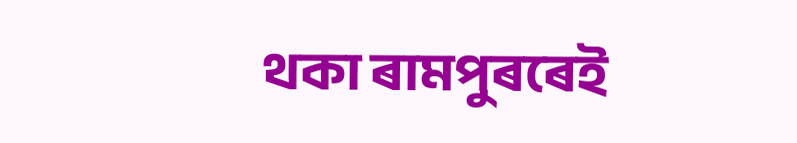থকা ৰামপুৰৰেই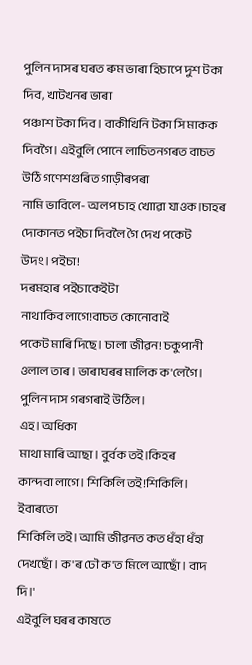পুলিন দাসৰ ঘৰত ৰুম ভাৰা হিচাপে দুশ টকা
দিব, খাটখনৰ ভাৰা
পঞ্চাশ টকা দিব। বাকীখিনি টকা সি মাকক
দিবগৈ। এইবুলি পোনে লাচিতনগৰত বাচত উঠি গণেশগুৰিত গাড়ীৰপৰা
নামি ভাবিলে- অলপ চাহ খোাৱা যাওক।চাহৰ দোকানত পইচা দিবলৈ গৈ দেখ পকেট
উদং। পইচা!
দৰমহাৰ পইচাকেইটা
নাথাকিব লাগে!বাচত কোনোবাই
পকেট মাৰি দিছে। চালা জীৱন! চকুপানী ওলাল তাৰ। ভাৰাঘৰৰ মালিক ক'লেগৈ। পুলিন দাস গৰগৰাই উঠিল।
এহ। অধিকা
মাথা মাৰি আছা। বুৰ্বক তই।কিহৰ
কান্দবা লাগে। শিকিলি তই!শিকিলি। ইবাৰতো
শিকিলি তই। আমি জীৱনত কত ধঁহা ধঁহা দেখছোঁ। ক'ৰ ঢৌ ক'ত মিলে আছোঁ। বাদ দি।'
এইবুলি ঘৰৰ কাষতে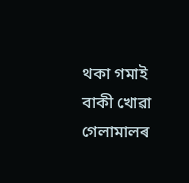থকা গমাই বাকী খোৱা গেলামালৰ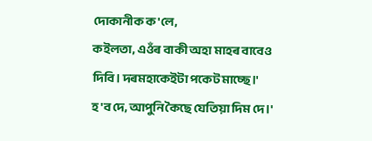দোকানীক ক'লে,
কইলতা, এওঁৰ বাকী অহা মাহৰ বাবেও
দিবি। দৰমহাকেইটা পকেট মাচ্ছে।'
হ'ব দে, আপুনি কৈছে যেতিয়া দিম দে।'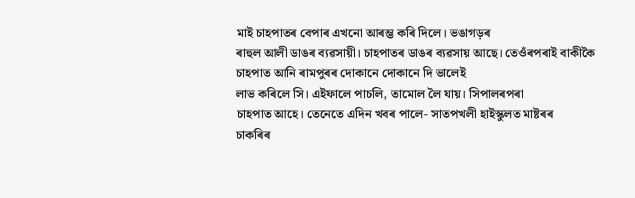মাই চাহপাতৰ বেপাৰ এখনো আৰম্ভ কৰি দিলে। ভঙাগড়ৰ
ৰাহুল আলী ডাঙৰ ব্যৱসায়ী। চাহপাতৰ ডাঙৰ ব্যৱসায় আছে। তেওঁৰপৰাই বাকীকৈ চাহপাত আনি ৰামপুৰৰ দোকানে দোকানে দি ভালেই
লাভ কৰিলে সি। এইফালে পাচলি, তামোল লৈ যায়। সিপালৰপৰা
চাহপাত আহে। তেনেতে এদিন খবৰ পালে- সাতপখলী হাইস্কুলত মাষ্টৰৰ
চাকৰিৰ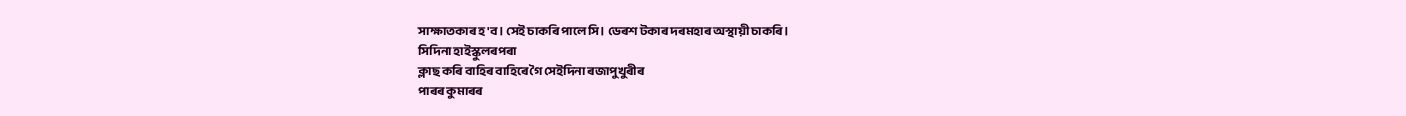সাক্ষাতকাৰ হ'ব। সেই চাকৰি পালে সি। ডেৰশ টকাৰ দৰমহাৰ অস্থায়ী চাকৰি।
সিদিনা হাইস্কুলৰপৰা
ক্লাছ কৰি বাহিৰ বাহিৰে গৈ সেইদিনা ৰজাপুখুৰীৰ
পাৰৰ কুমাৰৰ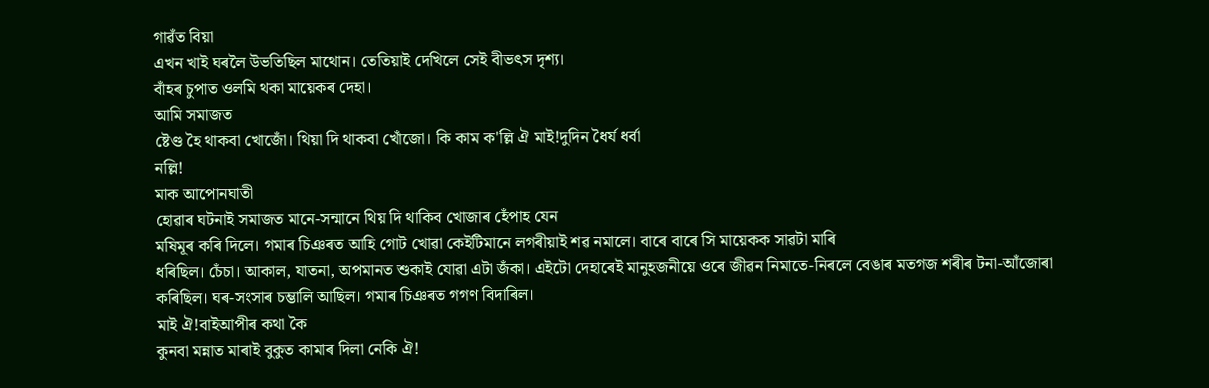গাৱঁত বিয়া
এখন খাই ঘৰলৈ উভতিছিল মাথোন। তেতিয়াই দেখিলে সেই বীভৎস দৃশ্য।
বাঁহৰ চুপাত ওলমি থকা মায়েকৰ দেহা।
আমি সমাজত
ষ্টেণ্ড হৈ থাকবা খোজোঁ। থিয়া দি থাকবা খোঁজো। কি কাম ক'ল্লি ঐ মাই!দুদিন ধৈৰ্য ধৰ্বা
নল্লি!
মাক আপোনঘাতী
হোৱাৰ ঘটনাই সমাজত মানে-সন্মানে থিয় দি থাকিব খোজাৰ হেঁপাহ যেন
মষিমূৰ কৰি দিলে। গমাৰ চিঞৰত আহি গোট খোৱা কেইটিমানে লগৰীয়াই শৱ নমালে। বাৰে বাৰে সি মায়েকক সাৱটা মাৰি
ধৰিছিল। চেঁচা। আকাল, যাতনা, অপমানত শুকাই যোৱা এটা জঁকা। এইটো দেহাৰেই মানুহজনীয়ে ওৰে জীৱন নিমাতে-নিৰলে বেঙাৰ মতগজ শৰীৰ টনা-আঁজোৰা
কৰিছিল। ঘৰ-সংসাৰ চম্ভালি আছিল। গমাৰ চিঞৰত গগণ বিদাৰিল।
মাই ঐ!বাইআপীৰ কথা কৈ
কুনবা মন্নাত মাৰাই বুকুত কামাৰ দিলা নেকি ঐ!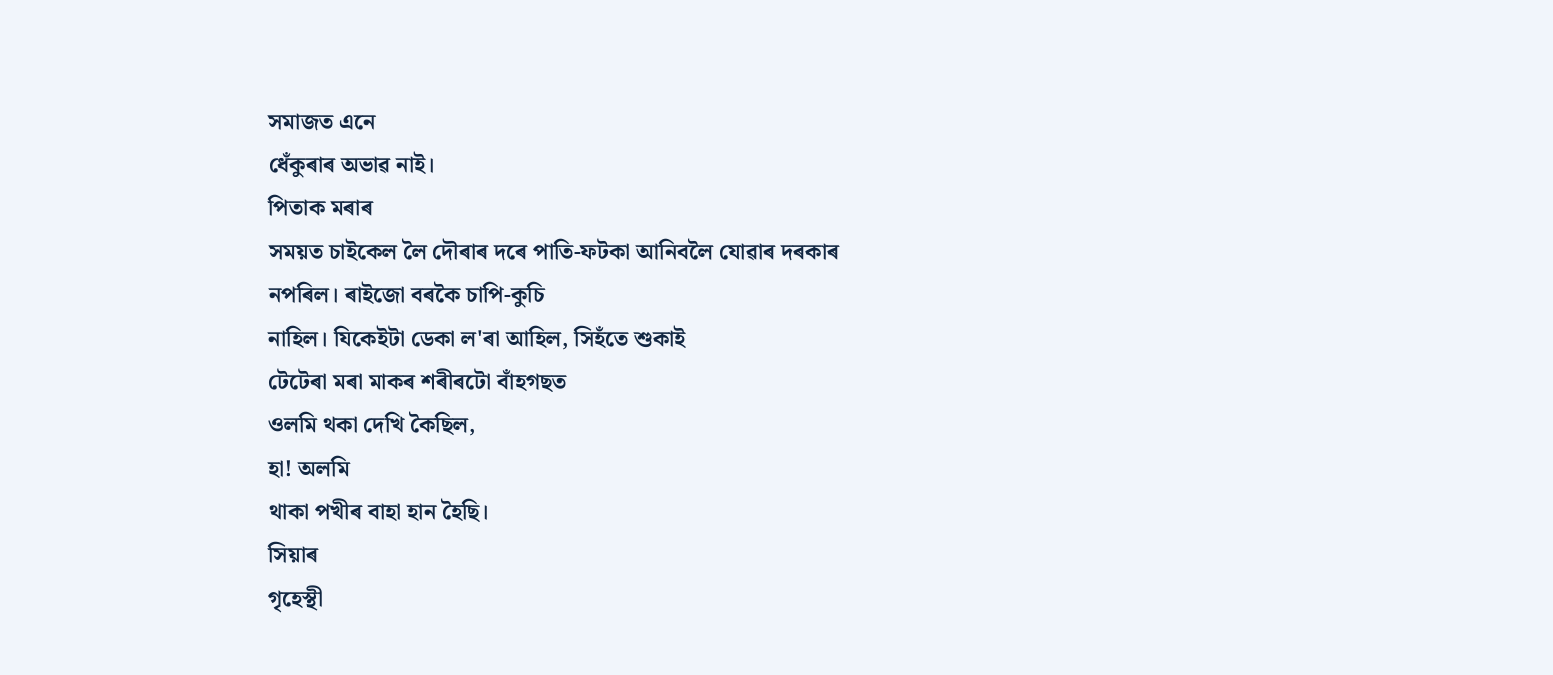সমাজত এনে
ধেঁকুৰাৰ অভাৱ নাই।
পিতাক মৰাৰ
সময়ত চাইকেল লৈ দৌৰাৰ দৰে পাতি-ফটকা আনিবলৈ যোৱাৰ দৰকাৰ
নপৰিল। ৰাইজো বৰকৈ চাপি-কুচি
নাহিল। যিকেইটা ডেকা ল'ৰা আহিল, সিহঁতে শুকাই
টেটেৰা মৰা মাকৰ শৰীৰটো বাঁহগছত
ওলমি থকা দেখি কৈছিল,
হা! অলমি
থাকা পখীৰ বাহা হান হৈছি।
সিয়াৰ
গৃহেস্থী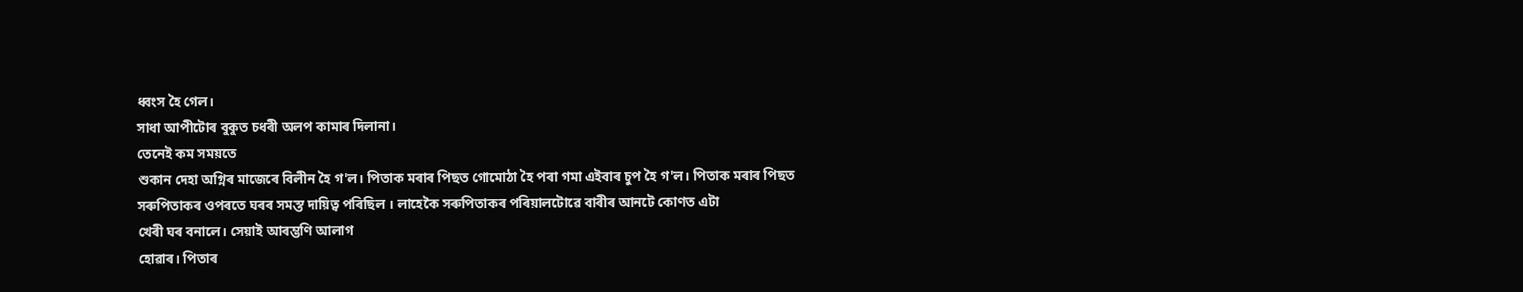ধ্বংস হৈ গেল।
সাধা আপীটোৰ বুকুত চধৰী অলপ কামাৰ দিলানা।
তেনেই কম সময়তে
শুকান দেহা অগ্নিৰ মাজেৰে বিলীন হৈ গ'ল। পিতাক মৰাৰ পিছত গোমোঠা হৈ পৰা গমা এইবাৰ চুপ হৈ গ'ল। পিতাক মৰাৰ পিছত
সৰুপিতাকৰ ওপৰতে ঘৰৰ সমস্ত দায়িত্ব পৰিছিল । লাহেকৈ সৰুপিতাকৰ পৰিয়ালটোৱে বাৰীৰ আনটে কোণত এটা
খেৰী ঘৰ বনালে। সেয়াই আৰম্ভণি আলাগ
হোৱাৰ। পিতাৰ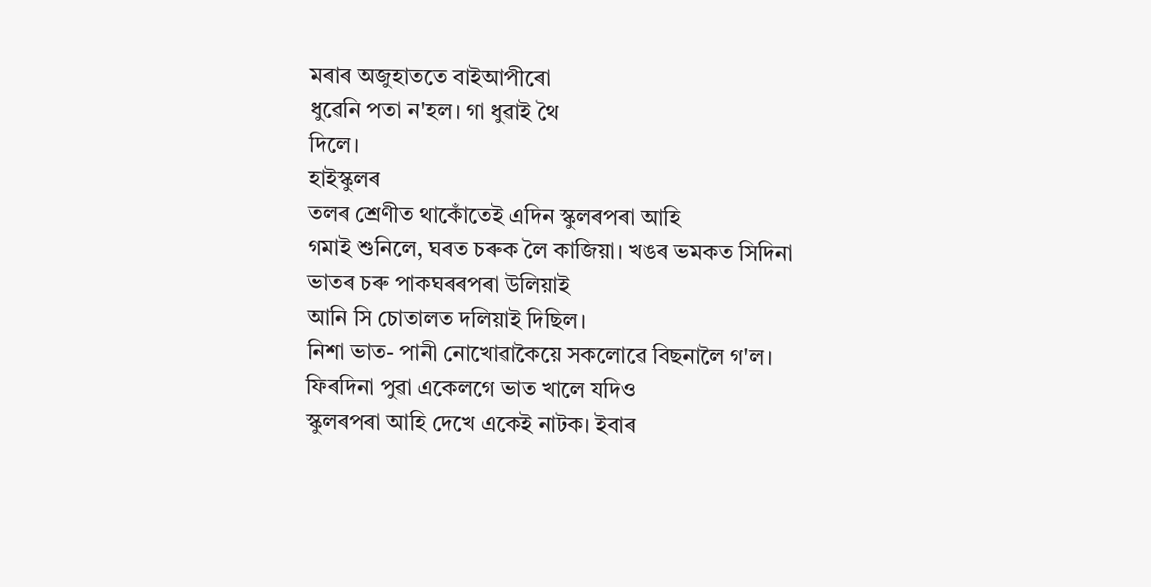মৰাৰ অজুহাততে বাইআপীৰো
ধুৱেনি পতা ন'হল। গা ধুৱাই থৈ
দিলে।
হাইস্কুলৰ
তলৰ শ্ৰেণীত থাকোঁতেই এদিন স্কুলৰপৰা আহি
গমাই শুনিলে, ঘৰত চৰুক লৈ কাজিয়া। খঙৰ ভমকত সিদিনা
ভাতৰ চৰু পাকঘৰৰপৰা উলিয়াই
আনি সি চোতালত দলিয়াই দিছিল।
নিশা ভাত- পানী নোখোৱাকৈয়ে সকলোৱে বিছনালৈ গ'ল। ফিৰদিনা পুৱা একেলগে ভাত খালে যদিও
স্কুলৰপৰা আহি দেখে একেই নাটক। ইবাৰ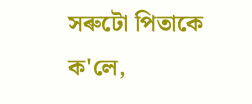সৰুটো পিতাকে ক'লে,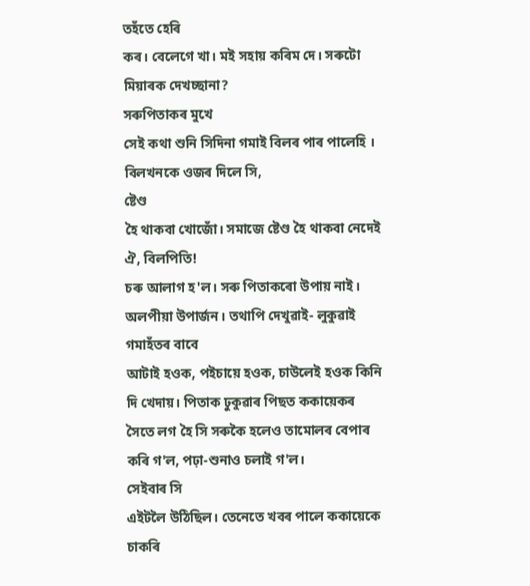তহঁতে হেৰি
কৰ। বেলেগে খা। মই সহায় কৰিম দে। সৰুটো
মিয়াৰক দেখচ্ছানা?
সৰুপিতাকৰ মুখে
সেই কথা শুনি সিদিনা গমাই বিলৰ পাৰ পালেহি । বিলখনকে ওজৰ দিলে সি,
ষ্টেণ্ড
হৈ থাকবা খোজোঁ। সমাজে ষ্টেণ্ড হৈ থাকবা নেদেই ঐ, বিলপিতি!
চৰু আলাগ হ'ল। সৰু পিতাকৰো উপায় নাই। অলপীয়া উপাৰ্জন। তথাপি দেখুৱাই- লুকুৱাই গমাহঁতৰ বাবে
আটাই হওক, পইচায়ে হওক, চাউলেই হওক কিনি দি খেদায়। পিতাক ঢুকুৱাৰ পিছত ককায়েকৰ
সৈতে লগ হৈ সি সৰুকৈ হলেও তামোলৰ বেপাৰ
কৰি গ'ল, পঢ়া-শুনাও চলাই গ'ল।
সেইবাৰ সি
এইটলৈ উঠিছিল। তেনেতে খবৰ পালে ককায়েকে চাকৰি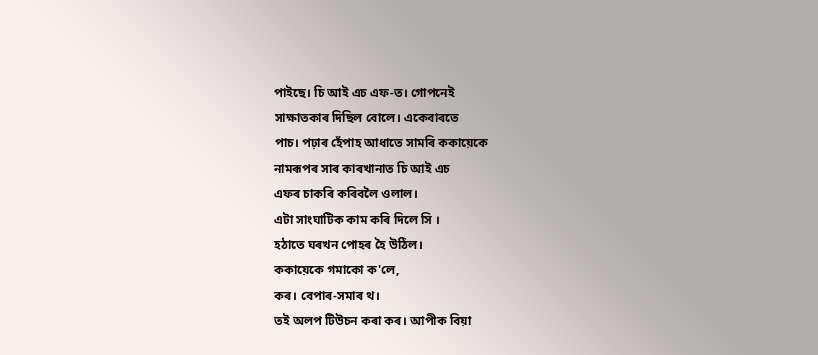পাইছে। চি আই এচ এফ-ত। গোপনেই
সাক্ষাতকাৰ দিছিল বোলে। একেবাৰতে
পাচ। পঢ়াৰ হেঁপাহ আধাতে সামৰি ককায়েকে
নামৰূপৰ সাৰ কাৰখানাত চি আই এচ
এফৰ চাকৰি কৰিবলৈ ওলাল।
এটা সাংঘাটিক কাম কৰি দিলে সি ।
হঠাতে ঘৰখন পোহৰ হৈ উঠিল।
ককায়েকে গমাকো ক'লে,
কৰ। বেপাৰ-সমাৰ থ।
তই অলপ টিউচন কৰা কৰ। আপীক বিয়া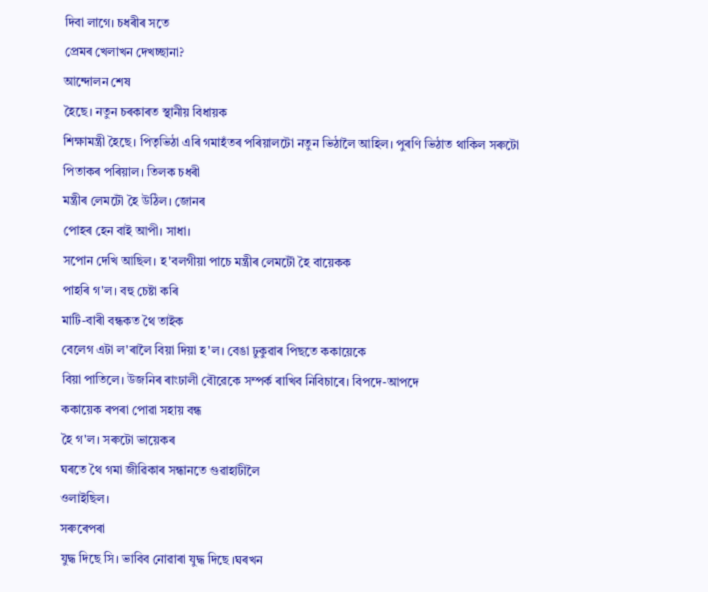দিবা লাগে। চধৰীৰ সতে
প্ৰেমৰ খেলাখন দেখচ্ছানা?
আন্দোলন শেষ
হৈছে। নতুন চৰকাৰত স্থানীয় বিধায়ক
শিক্ষামন্ত্ৰী হৈছে। পিতৃভিঠা এৰি গমাহঁতৰ পৰিয়ালটো নতুন ভিঠালৈ আহিল। পুৰণি ভিঠাত থাকিল সৰুটো
পিতাকৰ পৰিয়াল। তিলক চধৰী
মন্ত্ৰীৰ লেমটৌ হৈ উঠিল। জোনৰ
পোহৰ হেন বাই আপী। সাধা।
সপোন দেখি আছিল। হ'বলগীয়া পাচে মন্ত্ৰীৰ লেমটৌ হৈ বায়েকক
পাহৰি গ'ল। বহু চেষ্টা কৰি
মাটি-বাৰী বন্ধকত থৈ তাইক
বেলেগ এটা ল'ৰালৈ বিয়া দিয়া হ'ল। বেঙা ঢুকুৱাৰ পিছতে ককায়েকে
বিয়া পাতিলে। উজনিৰ ৰাংঢালী বৌৱেকে সম্পৰ্ক ৰাখিব নিবিচাৰে। বিপদে-আপদে
ককায়েক ৰপৰা পোৱা সহায় বন্ধ
হৈ গ'ল। সৰুটো ভায়েকৰ
ঘৰতে থৈ গমা জীৱিকাৰ সন্ধানতে গুৱাহাটীলৈ
ওলাইছিল।
সৰুৰেপৰা
যুদ্ধ দিছে সি। ভাবিব নোৱাৰা যুদ্ধ দিছে ।ঘৰখন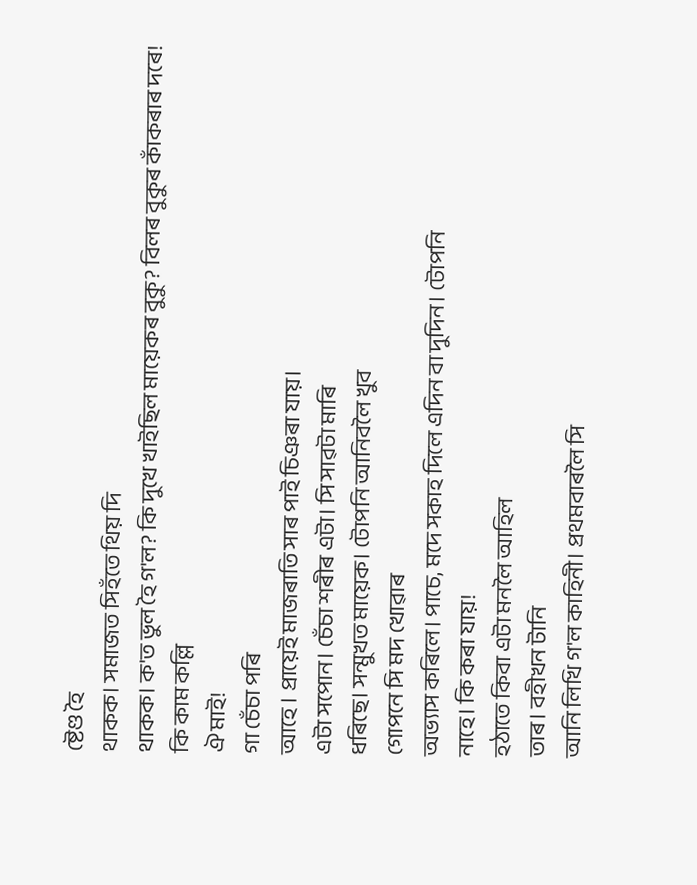ষ্টেণ্ড হৈ
থাকক। সমাজত সিহঁতে থিয় দি
থাকক। ক'ত ভুল হৈ গ'ল? কি দুখে খাইছিল মায়েকৰ বুকু? বিলৰ বুকুৰ কাঁকৰাৰ দৰে!
কি কাম কল্লি
ঐ মাই!
গা চেঁচা পৰি
আহে । প্ৰায়েই মাজৰাতি সাৰ পাই চিঞৰা যায়।
এটা সপোন। চেঁচা শৰীৰ এটা। সি সাৱটা মাৰি
ধৰিছে। সন্মুখত মায়েক। টোপনি আনিবলৈ খুব
গোপনে সি মদ খোৱাৰ
অভ্যাস কৰিলে। পাচে, মদে সকাহ দিলে এদিন বা দুদিন। টোপনি
নাহে। কি কৰা যায়!
হঠাতে কিবা এটা মনলৈ আহিল
তাৰ। বহীখন টানি
আনি লিখি গ'ল কাহিনী। প্ৰথমবাৰলৈ সি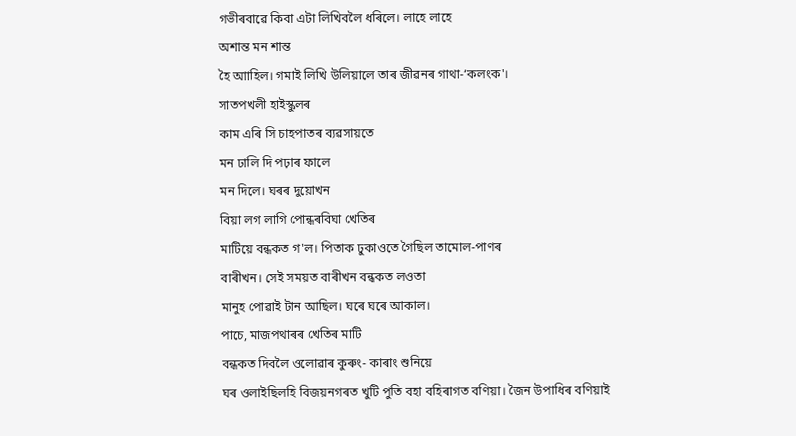গভীৰবাৱে কিবা এটা লিখিবলৈ ধৰিলে। লাহে লাহে
অশান্ত মন শান্ত
হৈ আাহিল। গমাই লিখি উলিয়ালে তাৰ জীৱনৰ গাথা-‘কলংক'।
সাতপখলী হাইস্কুলৰ
কাম এৰি সি চাহপাতৰ ব্যৱসায়তে
মন ঢালি দি পঢ়াৰ ফালে
মন দিলে। ঘৰৰ দুয়োখন
বিয়া লগ লাগি পোন্ধৰবিঘা খেতিৰ
মাটিয়ে বন্ধকত গ'ল। পিতাক ঢুকাওতে গৈছিল তামোল-পাণৰ
বাৰীখন। সেই সময়ত বাৰীখন বন্ধকত লওতা
মানুহ পোৱাই টান আছিল। ঘৰে ঘৰে আকাল।
পাচে, মাজপথাৰৰ খেতিৰ মাটি
বন্ধকত দিবলৈ ওলোৱাৰ কুৰুং- কাৰাং শুনিয়ে
ঘৰ ওলাইছিলহি বিজয়নগৰত খুটি পুতি বহা বহিৰাগত বণিয়া। জৈন উপাধিৰ বণিয়াই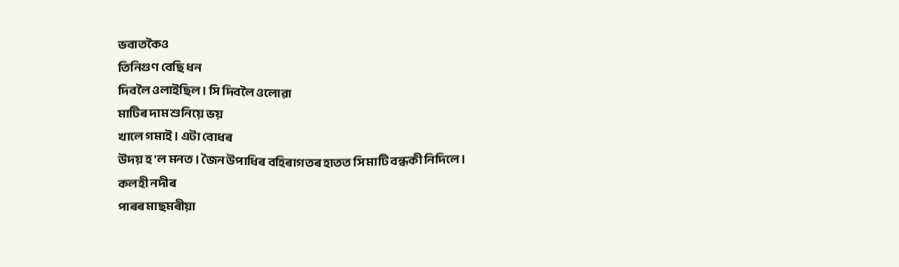ভবাতকৈও
তিনিগুণ বেছি ধন
দিবলৈ ওলাইছিল। সি দিবলৈ ওলোৱা
মাটিৰ দাম শুনিয়ে ভয়
খালে গমাই। এটা বোধৰ
উদয় হ'ল মনত। জৈন উপাধিৰ বহিৰাগতৰ হাতত সি মাটি বন্ধকী নিদিলে।
কলহী নদীৰ
পাৰৰ মাছমৰীয়া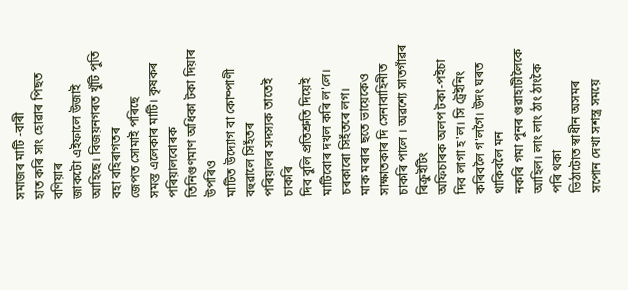সমাজৰ মাটি -বাৰী
হাত কৰি সাং হোৱাৰ পিছত বণিয়াৰ
জাকটো এইফালে উজাই আহিছে। বিজয়নগৰত খুঁটি পুতি বহা বহিৰাগতৰ
জেপত সোমাই পৰিছে
সমস্ত এলেকাৰ মাটি। কৃষকৰ পৰিয়ালবোৰক
তিনিগুণমাণ অধিকা টকা দিয়াৰ উপৰিও
মাটিত উদ্যোগ বা কোম্পাণী বহুৱালে সিহঁতৰ
পৰিয়ালৰ সদস্যক তাতেই চাকৰি
দিব বুলি প্ৰতিশ্ৰুতি দিয়েই
মাটিবোৰ দখল কৰি ল'লে। চৰকাৰো সিহঁতৰে লগ।
মাক মৰাৰ ছতে ভায়েকেও সাক্ষাতকাৰ দি সেনাবাহিনীত চাকৰি পালে । অৱশ্যে সাতগাঁৱৰ ৰিক্ৰুইটিং
অফিচাৰক অলপ টকা-পইচা দিব লাগা হ'ল। সি ট্ৰেইনিং কৰিবলৈ গ'লগৈ। উদং ঘৰত থাকিবলৈ মন
নকৰি গমা পুনৰ গুৱাহাটীলৈকে আহিল। লাং লাং ঠাং ঠাংকৈ পৰি থকা
ভিঠাটোত স্বাধীন অসমৰ
সপোন দেখা সশস্ত্ৰ সময়ে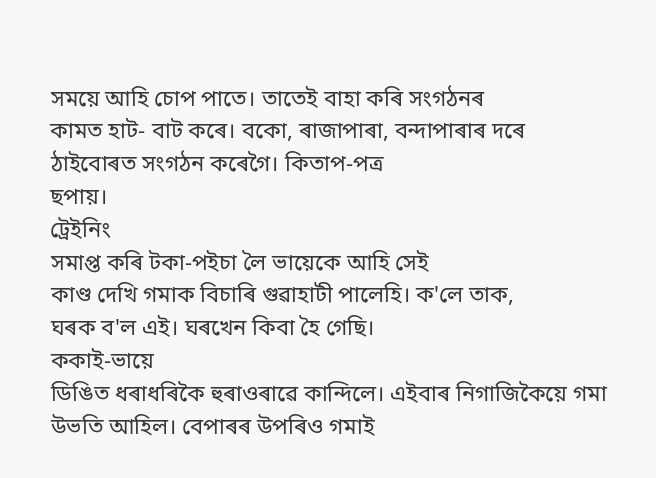সময়ে আহি চোপ পাতে। তাতেই বাহা কৰি সংগঠনৰ
কামত হাট- বাট কৰে। বকো, ৰাজাপাৰা, বন্দাপাৰাৰ দৰে
ঠাইবোৰত সংগঠন কৰেগৈ। কিতাপ-পত্ৰ
ছপায়।
ট্ৰেইনিং
সমাপ্ত কৰি টকা-পইচা লৈ ভায়েকে আহি সেই
কাণ্ড দেখি গমাক বিচাৰি গুৱাহাটী পালেহি। ক'লে তাক,
ঘৰক ব'ল এই। ঘৰখেন কিবা হৈ গেছি।
ককাই-ভায়ে
ডিঙিত ধৰাধৰিকৈ হুৰাওৰাৱে কান্দিলে। এইবাৰ নিগাজিকৈয়ে গমা
উভতি আহিল। বেপাৰৰ উপৰিও গমাই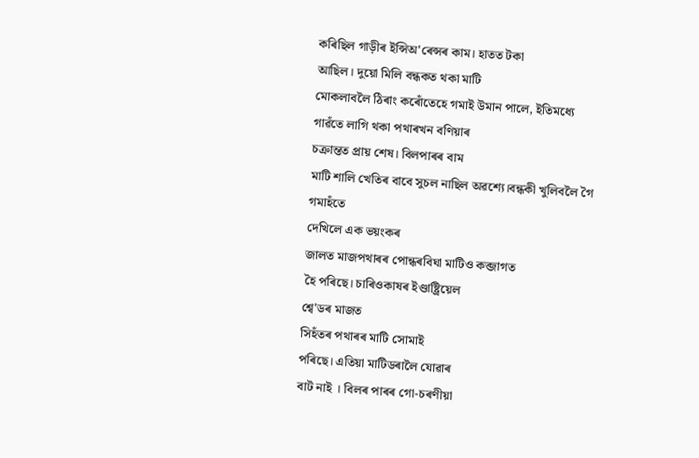কৰিছিল গাড়ীৰ ইন্সিঅ'ৰেন্সৰ কাম। হাতত টকা
আছিল। দুয়ো মিলি বন্ধকত থকা মাটি
মোকলাবলৈ ঠিৰাং কৰোঁতেহে গমাই উমান পালে, ইতিমধ্যে গাৱঁতে লাগি থকা পথাৰখন বণিয়াৰ
চক্ৰান্তত প্ৰায় শেষ। বিলপাৰৰ বাম
মাটি শালি খেতিৰ বাবে সুচল নাছিল অৱশ্যে।বন্ধকী খুলিবলৈ গৈ গমাহঁতে
দেখিলে এক ভয়ংকৰ
জালত মাজপথাৰৰ পোন্ধৰবিঘা মাটিও কব্জাগত
হৈ পৰিছে। চাৰিওকাষৰ ইণ্ডাষ্ট্ৰিয়েল
শ্বে'ডৰ মাজত
সিহঁতৰ পথাৰৰ মাটি সোমাই
পৰিছে। এতিয়া মাটিডৰালৈ যোৱাৰ
বাট নাই । বিলৰ পাৰৰ গো-চৰণীয়া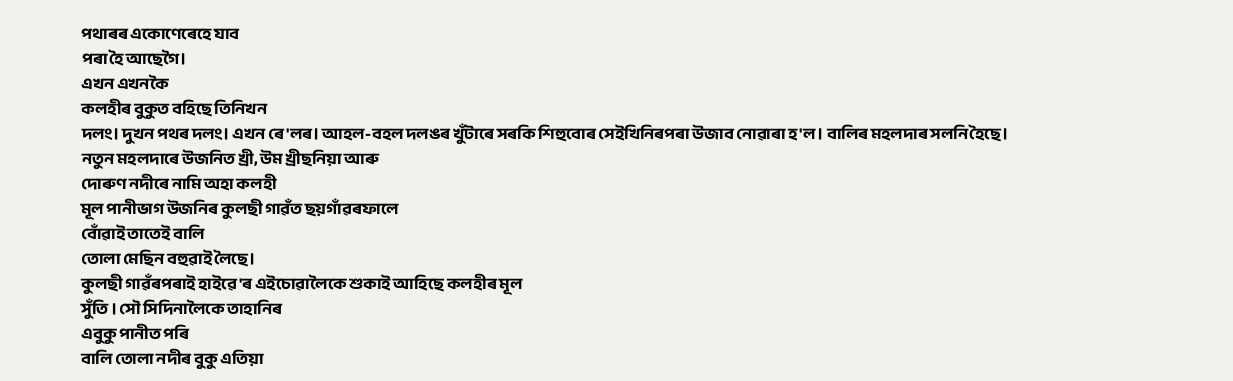পথাৰৰ একোণেৰেহে যাব
পৰা হৈ আছেগৈ।
এখন এখনকৈ
কলহীৰ বুকুত বহিছে তিনিখন
দলং। দুখন পথৰ দলং। এখন ৰে'লৰ। আহল-বহল দলঙৰ খুঁটাৰে সৰকি শিহুবোৰ সেইখিনিৰপৰা উজাব নোৱাৰা হ'ল। বালিৰ মহলদাৰ সলনি হৈছে।
নতুন মহলদাৰে উজনিত খ্ৰী, উম খ্ৰীছনিয়া আৰু
দোৰুণ নদীৰে নামি অহা কলহী
মূল পানীভাগ উজনিৰ কুলছী গাৱঁত ছয়গাঁৱৰফালে
বোঁৱাই তাতেই বালি
তোলা মেছিন বহুৱাই লৈছে।
কুলছী গাৱঁৰপৰাই হাইৱে'ৰ এইচোৱালৈকে শুকাই আহিছে কলহীৰ মূল
সুঁতি । সৌ সিদিনালৈকে তাহানিৰ
এবুকু পানীত পৰি
বালি তোলা নদীৰ বুকু এতিয়া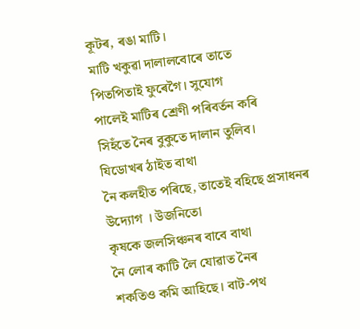কূটৰ, ৰঙা মাটি।
মাটি খকুৱা দালালবোৰে তাতে
পিতপিতাই ফুৰেগৈ। সুযোগ
পালেই মাটিৰ শ্ৰেণী পৰিবৰ্তন কৰি
সিহঁতে নৈৰ বুকুতে দালান তুলিব।
যিডোখৰ ঠাইত বাথা
নৈ কলহীত পৰিছে, তাতেই বহিছে প্ৰসাধনৰ উদ্যোগ । উজনিতো
কৃষকে জলসিঞ্চনৰ বাবে বাথা
নৈ লোৰ কাটি লৈ যোৱাত নৈৰ
শকতিও কমি আহিছে। বাট-পথ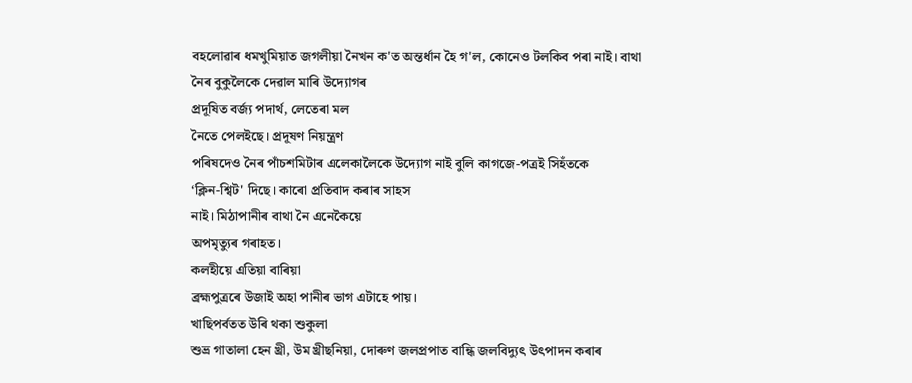বহলোৱাৰ ধমখুমিয়াত জগলীয়া নৈখন ক'ত অন্তৰ্ধান হৈ গ'ল, কোনেও টলকিব পৰা নাই। বাথা
নৈৰ বুকুলৈকে দেৱাল মাৰি উদ্যোগৰ
প্ৰদূষিত বৰ্জ্য পদাৰ্থ, লেতেৰা মল
নৈতে পেলইছে। প্ৰদূষণ নিয়ন্ত্ৰণ
পৰিষদেও নৈৰ পাঁচশমিটাৰ এলেকালৈকে উদ্যোগ নাই বুলি কাগজে-পত্ৰই সিহঁতকে
‘ক্লিন-শ্বিট' দিছে। কাৰো প্ৰতিবাদ কৰাৰ সাহস
নাই। মিঠাপানীৰ বাথা নৈ এনেকৈয়ে
অপমৃত্যুৰ গৰাহত।
কলহীয়ে এতিয়া বাৰিয়া
ব্ৰহ্মপুত্ৰৰে উজাই অহা পানীৰ ভাগ এটাহে পায়।
খাছিপৰ্বতত উৰি থকা শুকুলা
শুভ্ৰ গাতালা হেন খ্ৰী, উম খ্ৰীছনিয়া, দোৰুণ জলপ্ৰপাত বান্ধি জলবিদ্যুৎ উৎপাদন কৰাৰ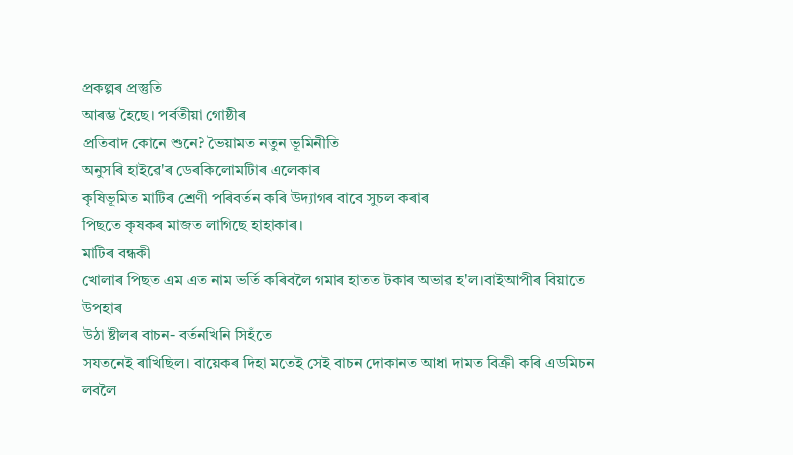প্ৰকল্পৰ প্ৰস্তুতি
আৰম্ভ হৈছে। পৰ্বতীয়া গোষ্ঠীৰ
প্ৰতিবাদ কোনে শুনে? ভৈয়ামত নতুন ভূমিনীতি
অনুসৰি হাইৱে'ৰ ডেৰকিলোমটিাৰ এলেকাৰ
কৃষিভূমিত মাটিৰ শ্ৰেণী পৰিবৰ্তন কৰি উদ্যাগৰ বাবে সুচল কৰাৰ
পিছতে কৃষকৰ মাজত লাগিছে হাহাকাৰ।
মাটিৰ বন্ধকী
খোলাৰ পিছত এম এত নাম ভৰ্তি কৰিবলৈ গমাৰ হাতত টকাৰ অভাৱ হ'ল।বাইআপীৰ বিয়াতে উপহাৰ
উঠা ষ্টীলৰ বাচন- বৰ্তনখিনি সিহঁতে
সযতনেই ৰাখিছিল। বায়েকৰ দিহা মতেই সেই বাচন দোকানত আধা দামত বিক্ৰী কৰি এডমিচন
লবলৈ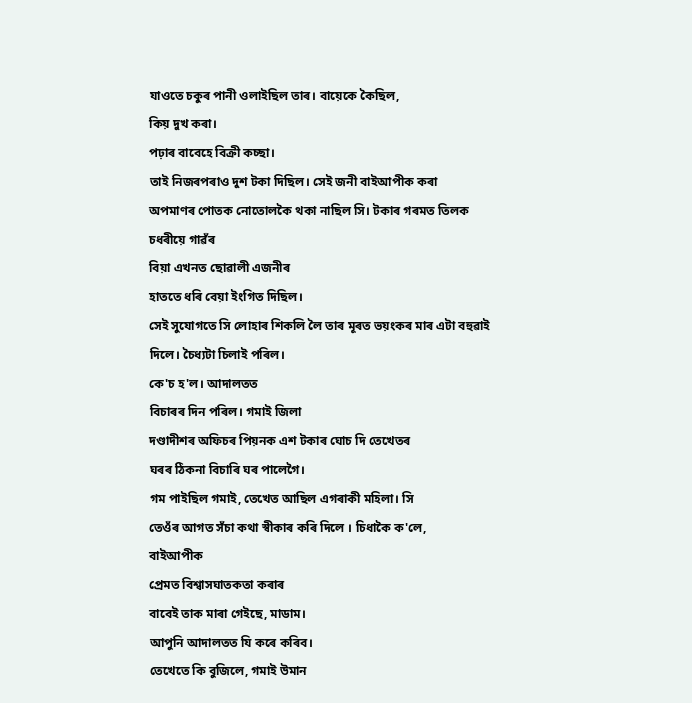যাওতে চকুৰ পানী ওলাইছিল তাৰ। বায়েকে কৈছিল,
কিয় দুখ কৰা।
পঢ়াৰ বাবেহে বিক্ৰী কচ্ছা।
তাই নিজৰপৰাও দুশ টকা দিছিল। সেই জনী বাইআপীক কৰা
অপমাণৰ পোতক নোতোলকৈ থকা নাছিল সি। টকাৰ গৰমত তিলক চধৰীয়ে গাৱঁৰ
বিয়া এখনত ছোৱালী এজনীৰ
হাততে ধৰি বেয়া ইংগিত দিছিল।
সেই সুযোগতে সি লোহাৰ শিকলি লৈ তাৰ মূৰত ভয়ংকৰ মাৰ এটা বহুৱাই দিলে। চৈধ্যটা চিলাই পৰিল।
কে'চ হ'ল। আদালতত
বিচাৰৰ দিন পৰিল। গমাই জিলা
দণ্ডাদীশৰ অফিচৰ পিয়নক এশ টকাৰ ঘোচ দি তেখেতৰ
ঘৰৰ ঠিকনা বিচাৰি ঘৰ পালেগৈ।
গম পাইছিল গমাই, তেখেত আছিল এগৰাকী মহিলা। সি
তেওঁৰ আগত সঁচা কথা স্বীকাৰ কৰি দিলে । চিধাকৈ ক'লে,
বাইআপীক
প্ৰেমত বিশ্বাসঘাতকতা কৰাৰ
বাবেই তাক মাৰা গেইছে, মাডাম।
আপুনি আদালতত যি কৰে কৰিব।
তেখেতে কি বুজিলে, গমাই উমান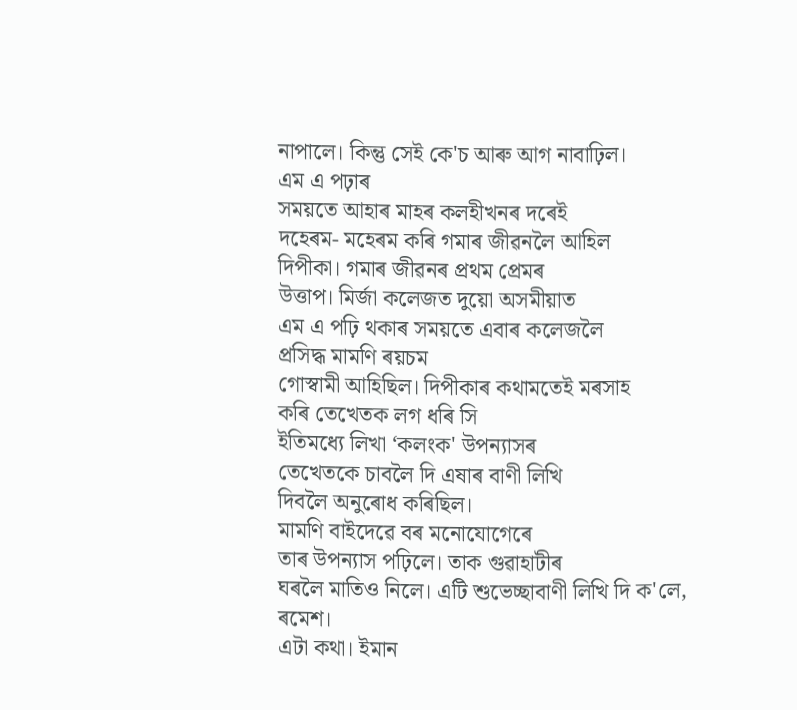নাপালে। কিন্তু সেই কে'চ আৰু আগ নাবাঢ়িল।
এম এ পঢ়াৰ
সময়তে আহাৰ মাহৰ কলহীখনৰ দৰেই
দহেৰম- মহেৰম কৰি গমাৰ জীৱনলৈ আহিল
দিপীকা। গমাৰ জীৱনৰ প্ৰথম প্ৰেমৰ
উত্তাপ। মিৰ্জা কলেজত দুয়ো অসমীয়াত
এম এ পঢ়ি থকাৰ সময়তে এবাৰ কলেজলৈ
প্ৰসিদ্ধ মামণি ৰয়চম
গোস্বামী আহিছিল। দিপীকাৰ কথামতেই মৰসাহ
কৰি তেখেতক লগ ধৰি সি
ইতিমধ্যে লিখা ‘কলংক' উপন্যাসৰ
তেখেতকে চাবলৈ দি এষাৰ বাণী লিখি
দিবলৈ অনুৰোধ কৰিছিল।
মামণি বাইদেৱে বৰ মনোযোগেৰে
তাৰ উপন্যাস পঢ়িলে। তাক গুৱাহাটীৰ
ঘৰলৈ মাতিও নিলে। এটি শুভেচ্ছাবাণী লিখি দি ক'লে,
ৰমেশ।
এটা কথা। ইমান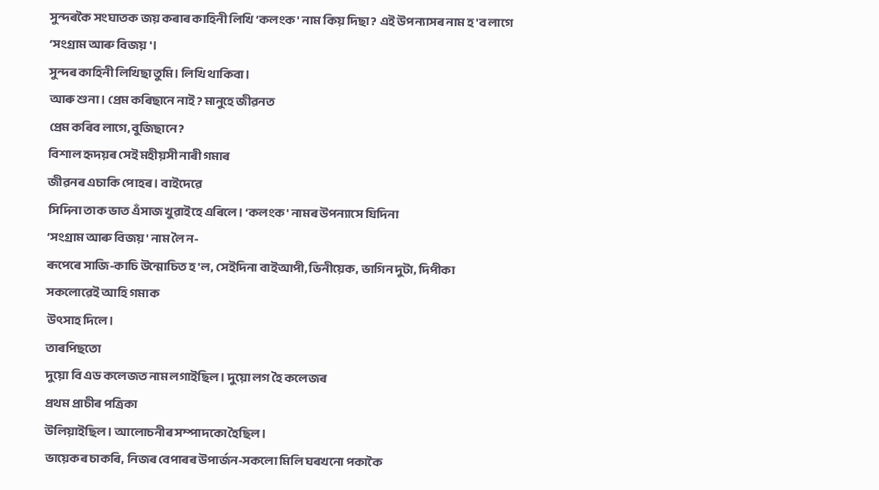সুন্দৰকৈ সংঘাতক জয় কৰাৰ কাহিনী লিখি ‘কলংক' নাম কিয় দিছা? এই উপন্যাসৰ নাম হ'ব লাগে
‘সংগ্ৰাম আৰু বিজয়'।
সুন্দৰ কাহিনী লিখিছা তুমি। লিখি থাকিবা।
আৰু শুনা। প্ৰেম কৰিছানে নাই? মানুহে জীৱনত
প্ৰেম কৰিব লাগে, বুজিছানে ?
বিশাল হৃদয়ৰ সেই মহীয়সী নাৰী গমাৰ
জীৱনৰ এচাকি পোহৰ। বাইদেৱে
সিদিনা তাক ভাত এঁসাজ খুৱাইহে এৰিলে। ‘কলংক' নামৰ উপন্যাসে যিদিনা
‘সংগ্ৰাম আৰু বিজয়' নাম লৈ ন-
ৰূপেৰে সাজি-কাচি উন্মোচিত হ'ল, সেইদিনা বাইআপী, ভিনীয়েক, ভাগিন দুটা, দিপীকা
সকলোৱেই আহি গমাক
উৎসাহ দিলে।
তাৰপিছতো
দুয়ো বি এড কলেজত নাম লগাইছিল। দুয়ো লগ হৈ কলেজৰ
প্ৰথম প্ৰাচীৰ পত্ৰিকা
উলিয়াইছিল। আলোচনীৰ সম্পাদকো হৈছিল।
ভায়েকৰ চাকৰি, নিজৰ বেপাৰৰ উপাৰ্জন-সকলো মিলি ঘৰখনো পকাকৈ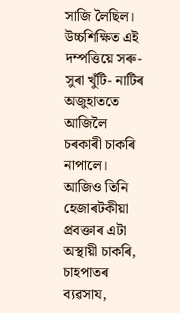সাজি লৈছিল। উচ্চশিক্ষিত এই দম্পত্তিয়ে সৰু-সুৰা খুঁটি- নাটিৰ অজুহাততে আজিলৈ
চৰকাৰী চাকৰি নাপালে। আজিও তিনি হেজাৰটকীয়া প্ৰবক্তাৰ এটা অস্থায়ী চাকৰি, চাহপাতৰ ব্যৱসায,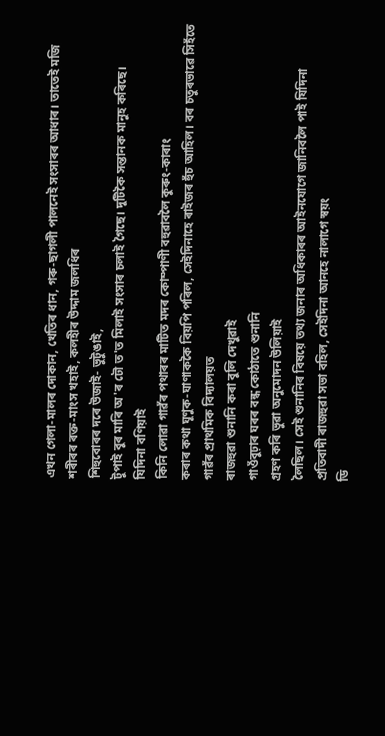এখন গেলা-মালৰ দোকান, খেতিৰ ধান, গৰু-ছাগলী পালনেই সংসাৰৰ আধাৰ। তাতেই মজি
শৰীৰৰ ৰক্ত-মাংস খহাই, কলহীৰ উদ্দাম জলধিৰ
শিহুবোৰৰ দৰে উজাই- ভুটুঙাই,
টুপাই বুৰ মাৰি অ'ৰ ঢৌ ত'ত মিলাই সংসাৰ চলাই গৈছে। দুটিকৈ সন্তানক মানুহ কৰিছে।
যিদিনা বণিয়াই
কিনি লোৱা গাৱঁৰ পথাৰৰ মাটিত মদৰ কোম্পাণী বহুৱাবলৈ কুৰুং-কাৰাং
কৰাৰ কথা ঘূণুক-ঘাণাককৈ বিয়পি পৰিল, সেইদিনাহে ৰাইজৰ হুঁচ আহিল। বৰ চতুৰভাৱে সিহঁতে
গাৱঁৰ প্ৰাথমিক বিদ্যালয়ত
ৰাজহুৱা শুনানি কৰা বুলি দেখুৱাই
গাওঁবুঢ়াৰ ঘৰৰ বন্ধ কোঠাতে শুনানি
গ্ৰহণ কৰি ভুৱা অনুমোদন উলিয়াই
লৈছিল। সেই শুনানিৰ বিষয়ে তথ্য জনাৰ অধিকাৰৰ আইনযোগে জানিবলৈ পাই যিদিনা
প্ৰতিবাদী ৰাজহুৱা সভা বহিল, সেইদিনা আনহে নালাগে স্বয়ং
ডি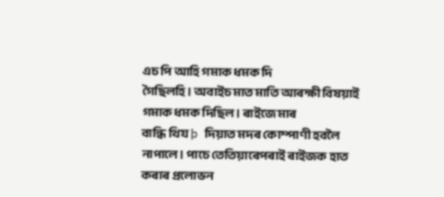এচ পি আহি গমাক ধমক দি
গৈছিলহি। অবাইচ মাত মাতি আৰক্ষী বিষয়াই গমাক ধমক দিছিল। ৰাইজে মাৰ
বান্ধি থিয þ দিয়াত মদৰ কোম্পাণী হবলৈ
নাপালে। পাচে তেতিয়াৰেপৰাই ৰাইজক হাত
কৰাৰ প্ৰলোভন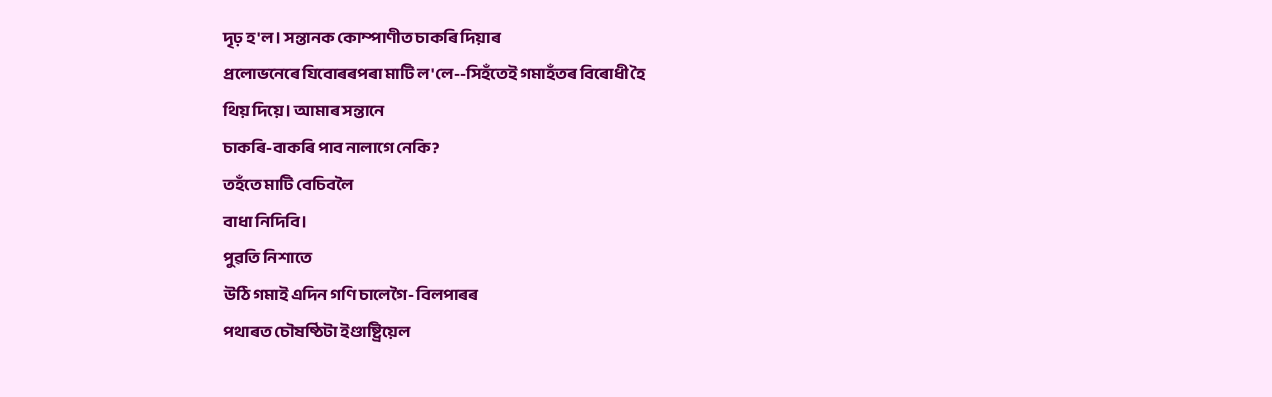দৃঢ় হ'ল। সন্তানক কোম্পাণীত চাকৰি দিয়াৰ
প্ৰলোভনেৰে যিবোৰৰপৰা মাটি ল'লে--সিহঁতেই গমাহঁতৰ বিৰোধী হৈ
থিয় দিয়ে। আমাৰ সন্তানে
চাকৰি-বাকৰি পাব নালাগে নেকি?
তহঁতে মাটি বেচিবলৈ
বাধা নিদিবি।
পুৱতি নিশাতে
উঠি গমাই এদিন গণি চালেগৈ- বিলপাৰৰ
পথাৰত চৌষষ্ঠিটা ইণ্ডাষ্ট্ৰিয়েল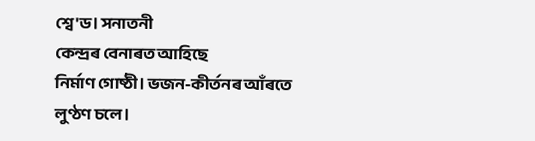শ্বে'ড। সনাতনী
কেন্দ্ৰৰ বেনাৰত আহিছে
নিৰ্মাণ গোষ্ঠী। ভজন-কীৰ্তনৰ আঁৰতে
লুণ্ঠণ চলে।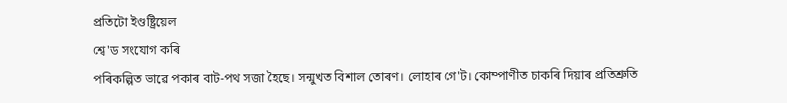প্ৰতিটো ইণ্ডষ্ট্ৰিয়েল
শ্বে'ড সংযোগ কৰি
পৰিকল্পিত ভাৱে পকাৰ বাট-পথ সজা হৈছে। সন্মুখত বিশাল তোৰণ। লোহাৰ গে'ট। কোম্পাণীত চাকৰি দিয়াৰ প্ৰতিশ্ৰুতি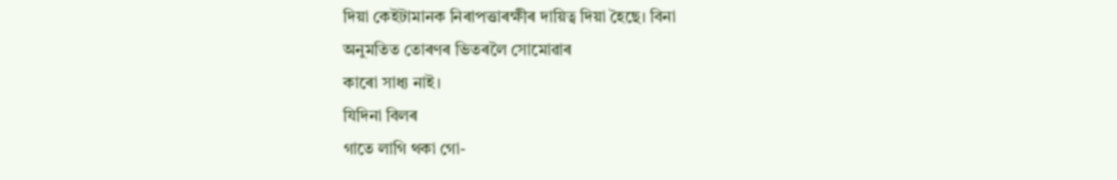দিয়া কেইটামানক নিৰাপত্তাৰক্ষীৰ দায়িত্ব দিয়া হৈছে। বিনা
অনুমতিত তোৰণৰ ভিতৰলৈ সোমোৱাৰ
কাৰো সাধ্য নাই।
যিদিনা বিলৰ
গাতে লাগি থকা গো-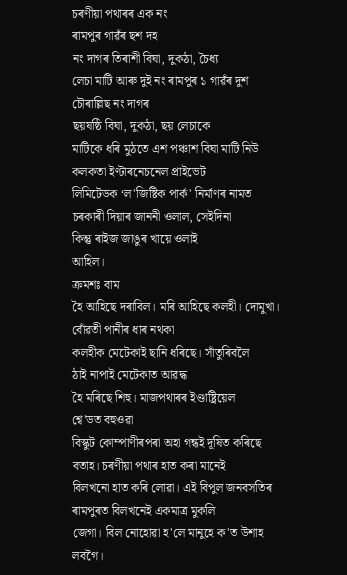চৰণীয়া পথাৰৰ এক নং
ৰামপুৰ গাৱঁৰ ছশ দহ
নং দাগৰ তিৰাশী বিঘা, দুকঠা, চৈধ্য
লেচা মাটি আৰু দুই নং ৰামপুৰ ১ গাৱঁৰ দুশ চৌৰাল্লিছ নং দাগৰ
ছয়ষষ্ঠি বিঘা, দুকঠা, ছয় লেচাকে
মাটিকে ধৰি মুঠতে এশ পঞ্চাশ বিঘা মাটি নিউ
কলকতা ইণ্টাৰনেচনেল প্ৰাইভেট
লিমিটেডক ‘ল'জিষ্টিক পাৰ্ক' নিৰ্মাণৰ নামত চৰকাৰী দিয়াৰ জাননী ওলাল, সেইদিনা
কিন্তু ৰাইজ জাঙুৰ খায়ে ওলাই
আহিল।
ক্ৰমশঃ বাম
হৈ আহিছে দৰাবিল। মৰি আহিছে কলহী। দোমুখা। বোঁৱতী পানীৰ ধাৰ নথকা
কলহীক মেটেকাই ছানি ধৰিছে। সাঁতুৰিবলৈ
ঠাই নাপাই মেটেকাত আৱদ্ধ
হৈ মৰিছে শিহু। মাজপথাৰৰ ইণ্ডাষ্ট্ৰিয়েল
শ্বে'ডত বহুওৱা
বিস্কুট কোম্পাণীৰপৰা অহা গন্ধই দূষিত কৰিছে বতাহ। চৰণীয়া পথাৰ হাত কৰা মানেই
বিলখনো হাত কৰি লোৱা। এই বিপুল জনবসতিৰ ৰামপুৰত বিলখনেই একমাত্ৰ মুকলি
জেগা। বিল নোহোৱা হ'লে মানুহে ক'ত উশাহ লবগৈ।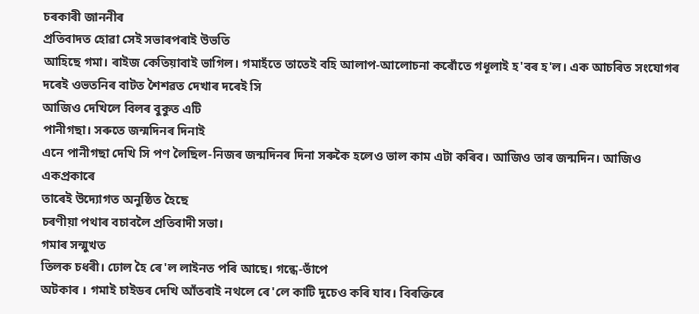চৰকাৰী জাননীৰ
প্ৰতিবাদত হোৱা সেই সভাৰপৰাই উভতি
আহিছে গমা। ৰাইজ কেতিয়াবাই ভাগিল। গমাহঁতে তাতেই বহি আলাপ-আলোচনা কৰোঁতে গধূলাই হ'বৰ হ'ল। এক আচৰিত সংযোগৰ দৰেই ওভতনিৰ বাটত শৈশৱত দেখাৰ দৰেই সি
আজিও দেখিলে বিলৰ বুকুত এটি
পানীগছা। সৰুতে জন্মদিনৰ দিনাই
এনে পানীগছা দেখি সি পণ লৈছিল-নিজৰ জন্মদিনৰ দিনা সৰুকৈ হলেও ভাল কাম এটা কৰিব। আজিও তাৰ জন্মদিন। আজিও একপ্ৰকাৰে
তাৰেই উদ্যোগত অনুষ্ঠিত হৈছে
চৰণীয়া পথাৰ বচাবলৈ প্ৰতিবাদী সভা।
গমাৰ সন্মুখত
তিলক চধৰী। ঢোল হৈ ৰে'ল লাইনত পৰি আছে। গন্ধে-ভাঁপে
অটকাৰ । গমাই চাইডৰ দেখি আঁতৰাই নথলে ৰে'লে কাটি দুচেও কৰি যাব। বিৰক্তিৰে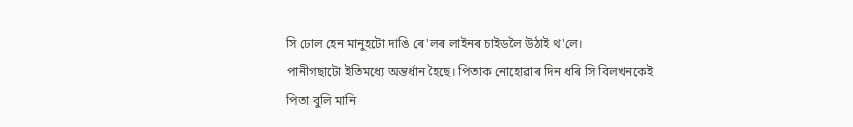সি ঢোল হেন মানুহটো দাঙি ৰে'লৰ লাইনৰ চাইডলৈ উঠাই থ'লে।
পানীগছাটো ইতিমধ্যে অন্তৰ্ধান হৈছে। পিতাক নোহোৱাৰ দিন ধৰি সি বিলখনকেই
পিতা বুলি মানি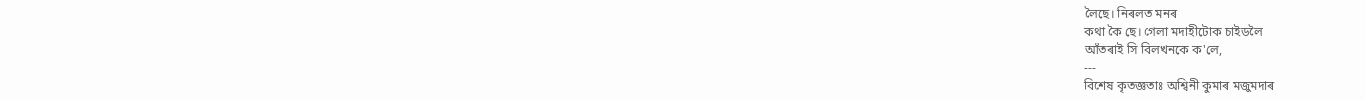লৈছে। নিৰলত মনৰ
কথা কৈ ছে। গেলা মদাহীটোক চাইডলৈ
আঁতৰাই সি বিলখনকে ক'লে,
---
বিশেষ কৃতজ্ঞতাঃ অশ্বিনী কুমাৰ মজুমদাৰ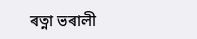ৰত্না ভৰালী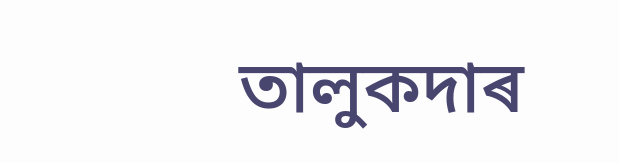তালুকদাৰ